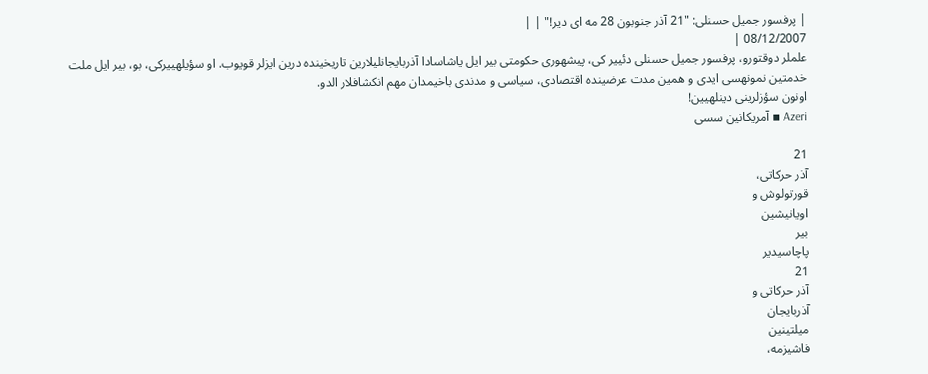| پرفسور جمیل حسنلی: "21 آذر جنوبون 28 مه ای دیر!" | |
08/12/2007 |
علملر دوقتورو، پرفسور جمیل حسنلی دئییر کی، پیشهوری حکومتی بیر ایل یاشاسادا آذربایجانلیلارین تاریخینده درین ایزلر قویوب. او سؤیلهییرکی، بو، بیر ایل ملت خدمتین نمونهسی ایدی و همین مدت عرضینده اقتصادی، سیاسی و مدندی باخیمدان مهم انکشافلار الدو.
اونون سؤزلرینی دینلهیین!
Azeri ▪ آمريکانين سسی

21
آذر حرکاتی،
قورتولوش و
اویانیشین
بیر
پاچاسیدیر
21
آذر حرکاتی و
آذربایجان
میلتینین
فاشیزمه،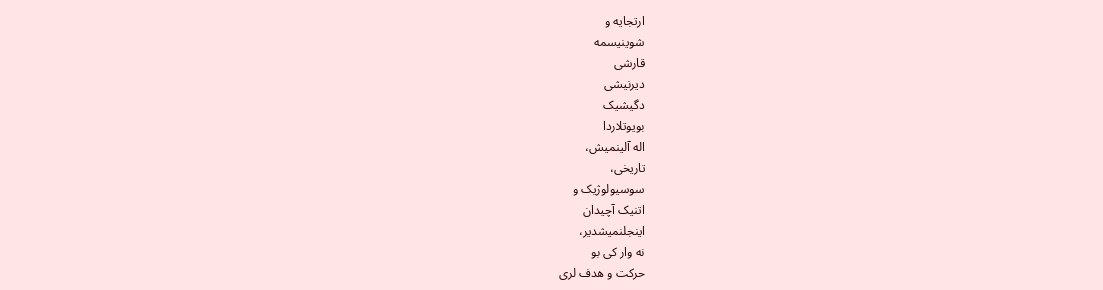ارتجایه و
شوینیسمه
قارشی
دیرنیشی
دگیشیک
بویوتلاردا
اله آلینمیش،
تاریخی،
سوسیولوژیک و
اتنیک آچیدان
اینجلنمیشدیر،
نه وار کی بو
حرکت و هدف لری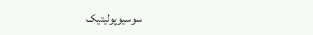سوسیوپولیتیک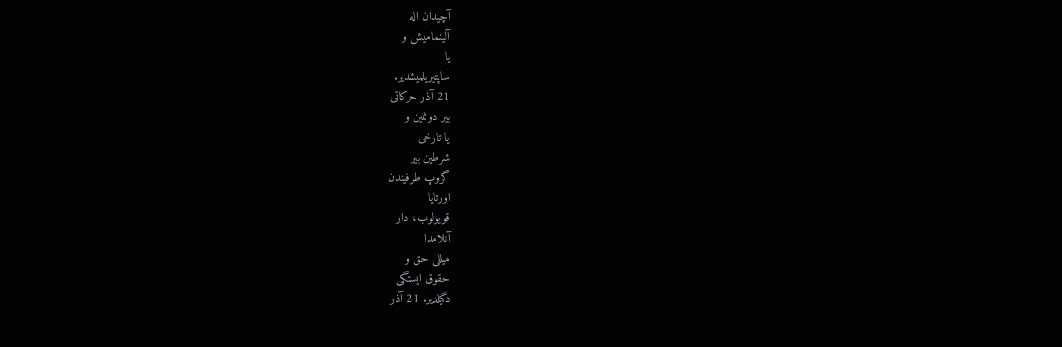آچیدان اله
آلینمامیش و
یا
ساپتیریلمیشدیر.
21 آذر حرکاتی
بیر دونمین و
یا تارخی
شرطین بیر
گروپ طرفیندن
اورتایا
قویولوب، دار
آنلامدا
میللی حق و
حقوق ایستگی
دگیلدیر. 21 آذر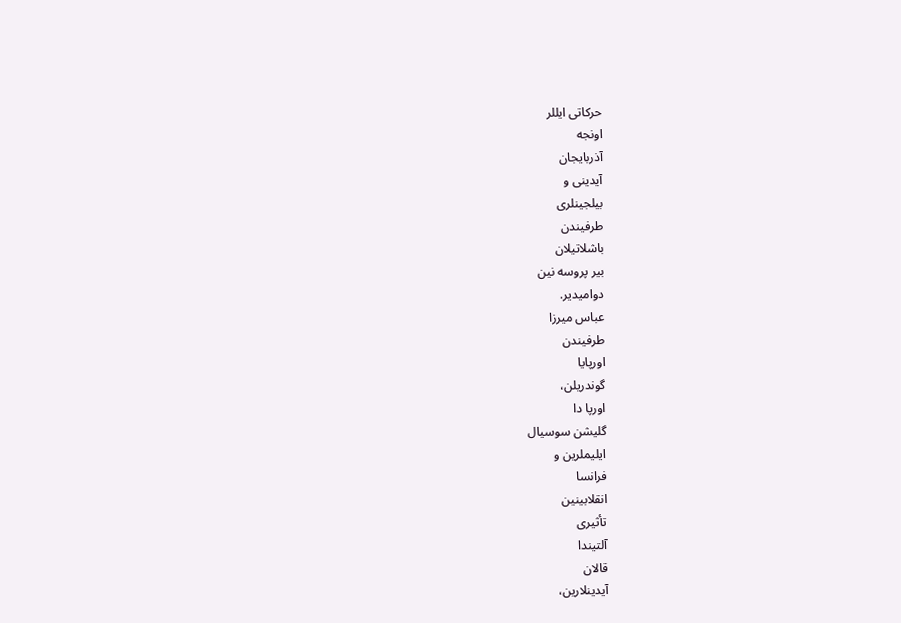حرکاتی ایللر
اونجه
آذربایجان
آیدینی و
بیلجینلری
طرفیندن
باشلاتیلان
بیر پروسه نین
دوامیدیر.
عباس میرزا
طرفیندن
اورپایا
گوندریلن،
اورپا دا
گلیشن سوسیال
ایلیملرین و
فرانسا
انقلابینین
تأثیری
آلتیندا
قالان
آیدینلارین،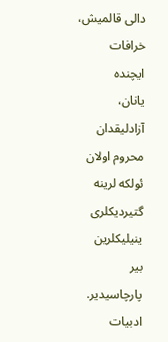دالی قالمیش،
خرافات
ایچنده
یانان،
آزادلیقدان
محروم اولان
ئولکه لرینه
گتیردیکلری
ینیلیکلرین
بیر
پارچاسیدیر.
ادبیات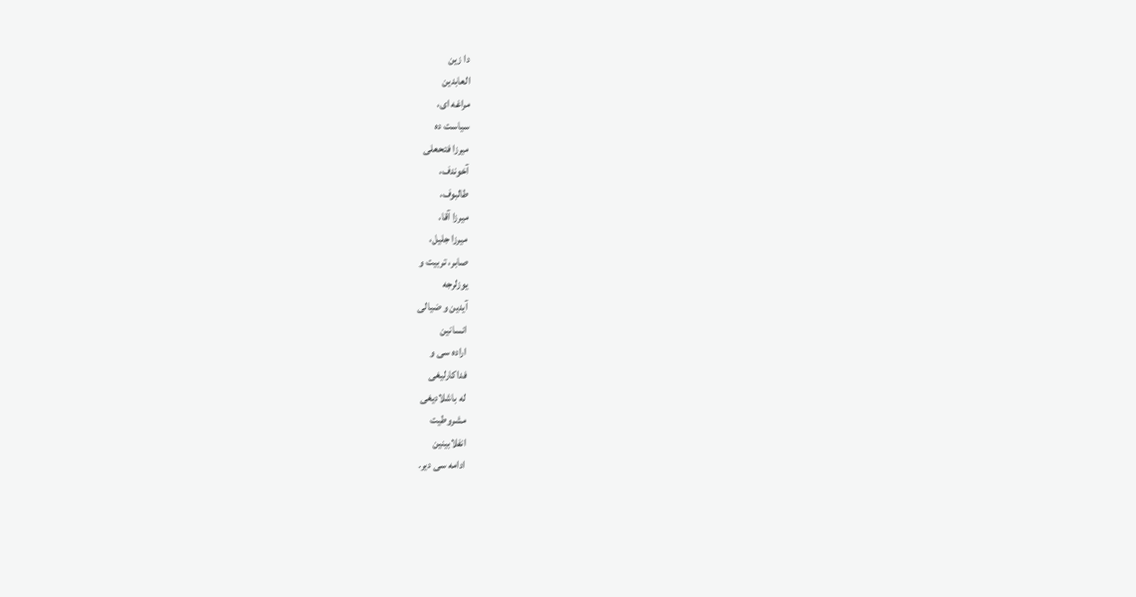دا زین
العابدین
مراغه ای،
سیاست ده
میرزا فتحعلی
آخوندف،
طالبوف،
میرزا آقا،
میرزا جلیل،
صابر، تربیت و
یوزلرجه
آیدین و ضیالی
انسانین
اراده سی و
فداکارلیغی
له باشلادیغی
مشروطیت
انفلابینین
ادامه سی دیر.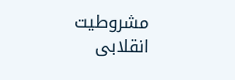مشروطیت
انقلابی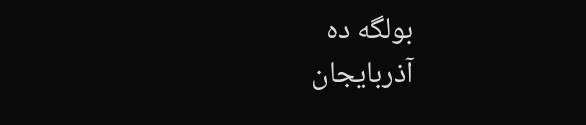بولگه ده
آذربایجان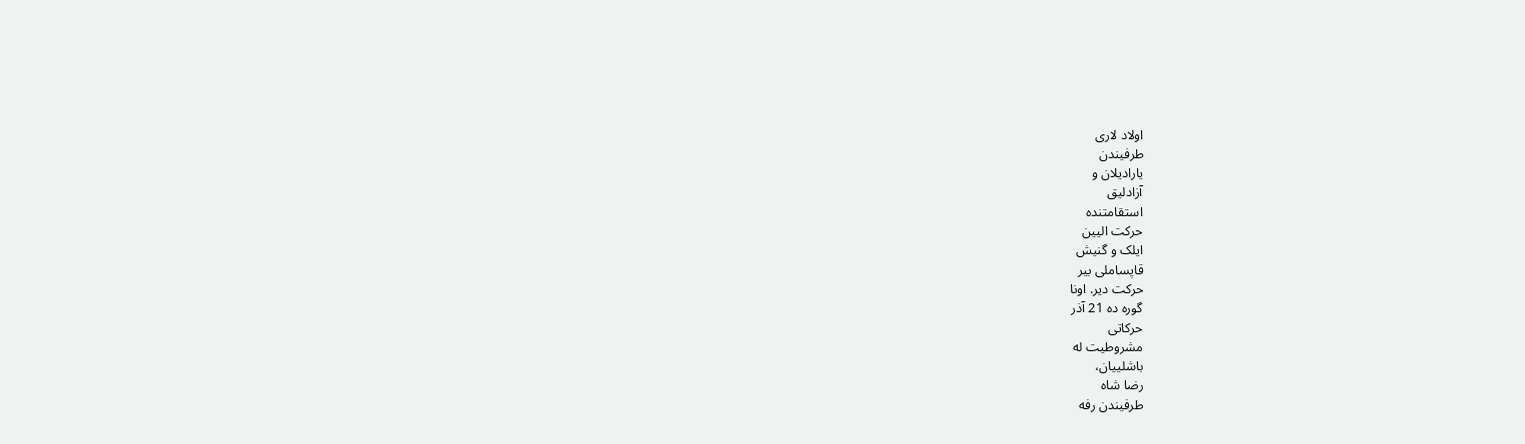اولاد لاری
طرفیندن
یارادیلان و
آزادلیق
استقامتنده
حرکت الیین
ایلک و گنیش
قاپساملی بیر
حرکت دیر. اونا
گوره ده 21 آذر
حرکاتی
مشروطیت له
باشلییان،
رضا شاه
طرفیندن رفه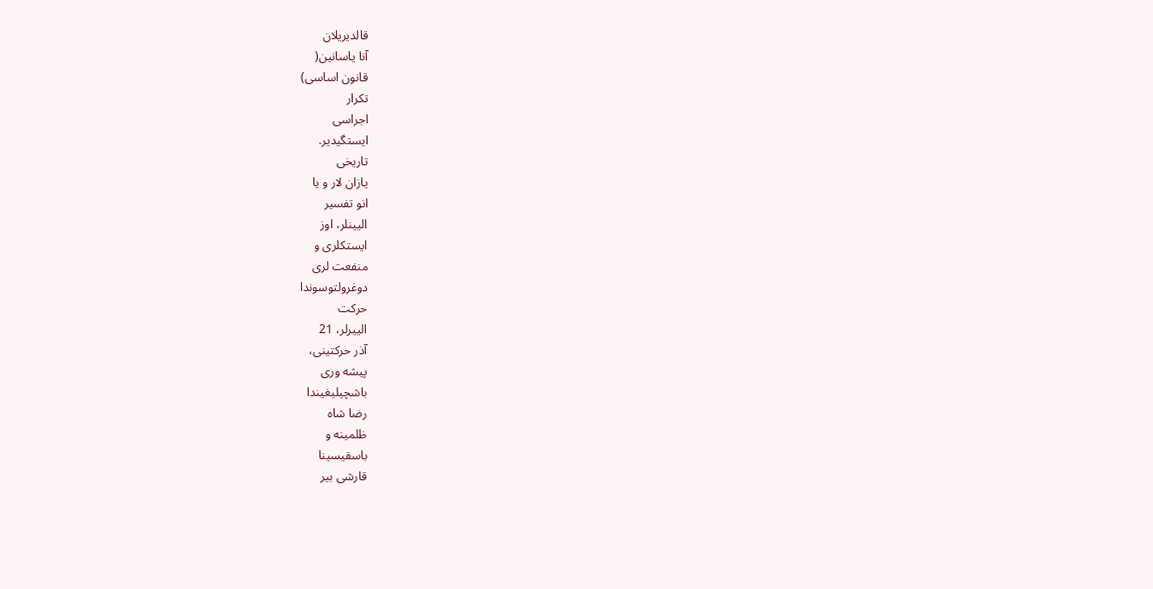قالدیریلان
آنا یاسانین(
قانون اساسی)
تکرار
اجراسی
ایستگیدیر.
تاریخی
یازان لار و یا
انو تفسیر
الیینلر، اوز
ایستکلری و
منفعت لری
دوغرولتوسوندا
حرکت
الییرلر، 21
آذر حرکتینی،
پیشه وری
باشچیلیغیندا
رضا شاه
ظلمینه و
باسقیسینا
قارشی بیر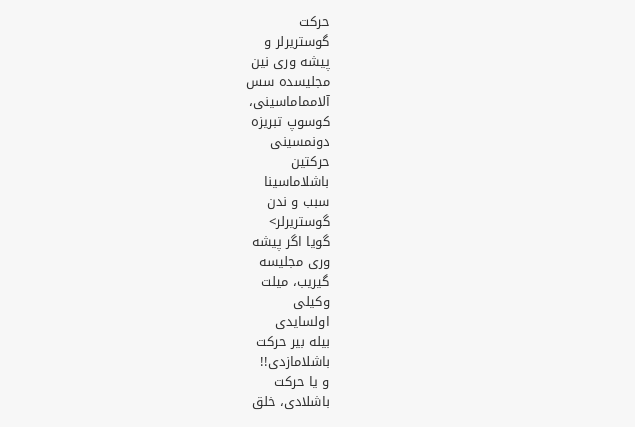حرکت
گوستریرلر و
پیشه وری نین
مجلیسده سس
آلامماماسینی،
کوسوپ تبریزه
دونمسینی
حرکتین
باشلاماسینا
سبب و ندن
گوستریرلر>
گویا اگر پیشه
وری مجلیسه
گیریب، میلت
وکیلی
اولسایدی
بیله بیر حرکت
باشلامازدی!!
و یا حرکت
باشلادی، خلق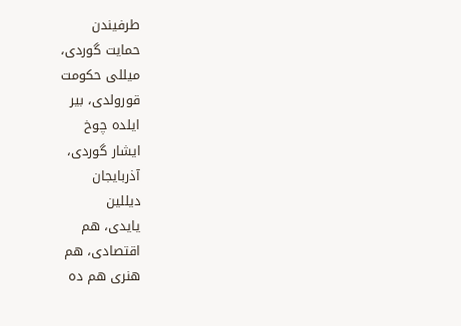طرفیندن
حمایت گوردی،
میللی حکومت
قورولدی، بیر
ایلده چوخ
ایشار گوردی،
آذربایجان
دیللین
یایدی، هم
اقتصادی، هم
هنری هم ده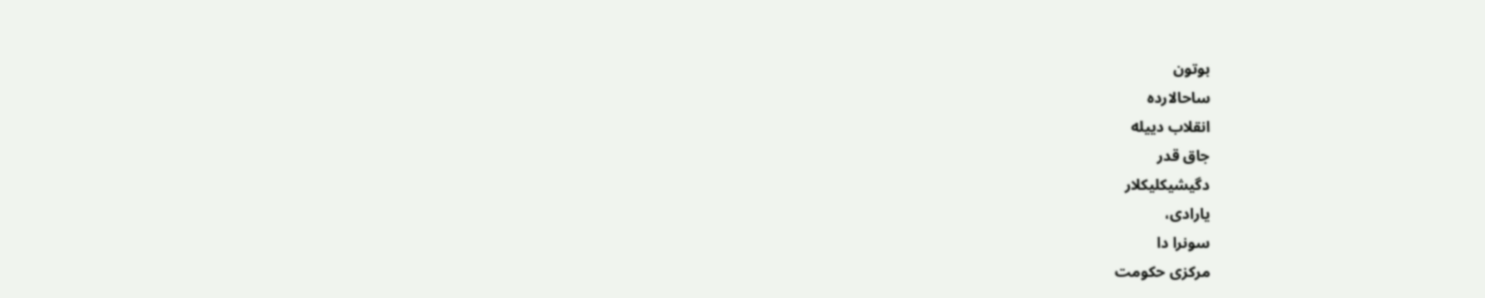بوتون
ساحالارده
انقلاب دییله
جاق قدر
دگیشیکلیکلار
یارادی،
سونرا دا
مرکزی حکومت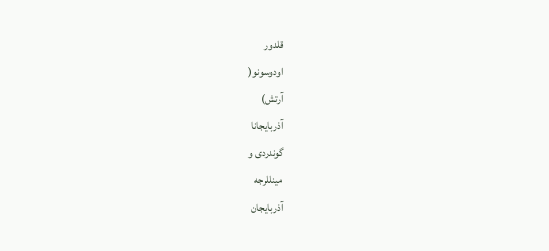قلدور
اودوسونو(
آرتش)
آذربایجانا
گوندردی و
مینللرجه
آذربایجان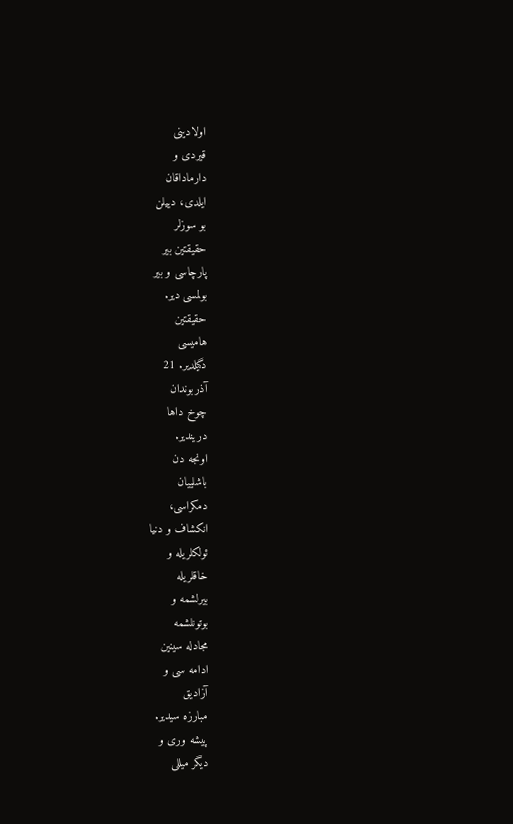اولادینی
قیردی و
دارماداقان
ایلدی، دییلن
بو سوزلر
حقیقتین بیر
پارچاسی و بیر
بولمسی دیر.
حقیقتین
هامیسی
دگیلدیر. 21
آذربوندان
چوخ داها
دریندیر.
اونجه دن
باشلییان
دمکراسی،
انکشاف و دنیا
ئولکلریله و
خاقلریله
بیرلشمه و
بوتونلشمه
مجادله سینین
ادامه سی و
آزادیق
مبارزه سیدیر.
پیشه وری و
دیگر میللی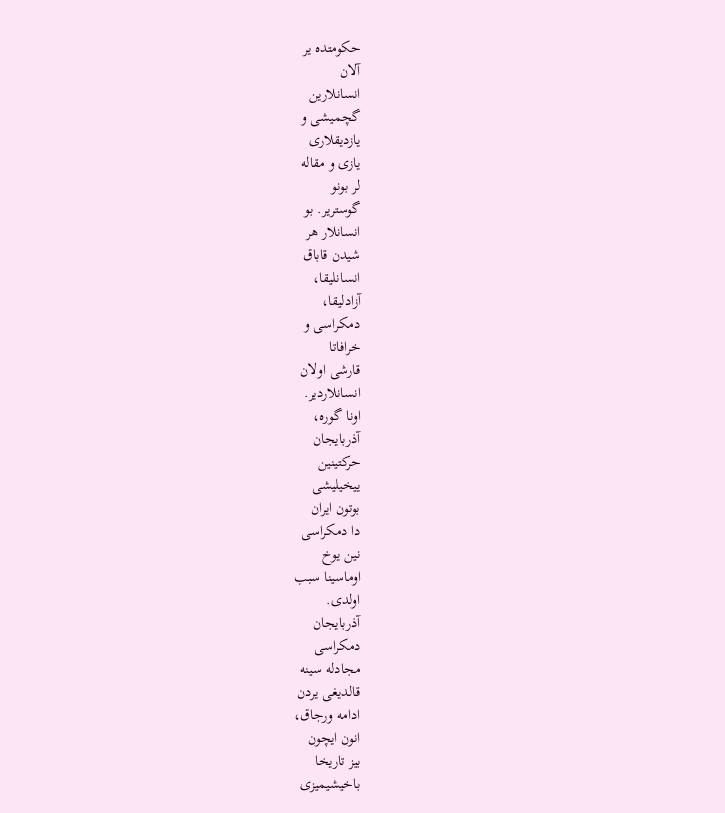حکومتده یر
آلان
انسانلارین
گچمیشی و
یازدیقلاری
یازی و مقاله
لر بونو
گوستریر. بو
انسانلار هر
شیدن قاباق
انسانلیقا،
آزادلیقا،
دمکراسی و
خرافاتا
قارشی اولان
انسانلاردیر.
اونا گوره،
آذربایجان
حرکتینین
ییخیلیشی
بوتون ایران
دا دمکراسی
نین یوخ
اوماسینا سبب
اولدی.
آذربایجان
دمکراسی
مجادله سینه
قالدیغی یردن
ادامه ورجاق،
انون ایچون
بیز تاریخا
باخیشیمیزی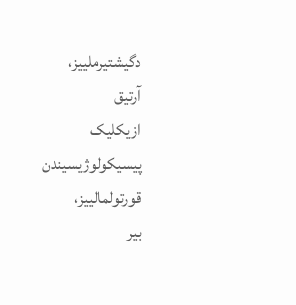دگیشتیرملییز،
آرتیق
ازیکلیک
پیسیکولوژیسیندن
قورتولمالییز،
بیر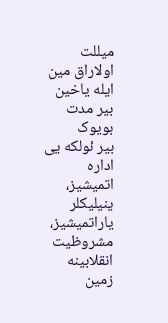میللت
اولاراق مین
ایله یاخین
بیر مدت بویوک
بیر ئولکه یی
اداره
اتمیشیز،
ینیلیکلر
یاراتمیشیز،
مشروظیت
انقلابینه
زمین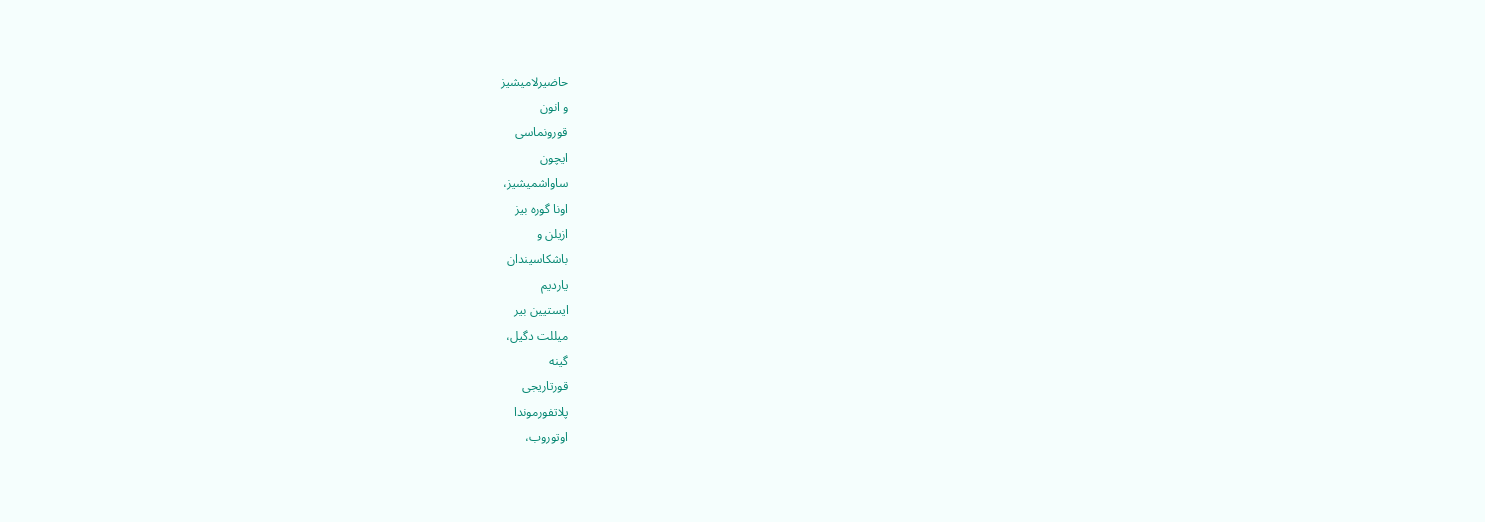حاضیرلامیشیز
و انون
قورونماسی
ایچون
ساواشمیشیز،
اونا گوره بیز
ازیلن و
باشکاسیندان
یاردیم
ایستیین بیر
میللت دگیل،
گینه
قورتاریجی
پلاتفورموندا
اوتوروب،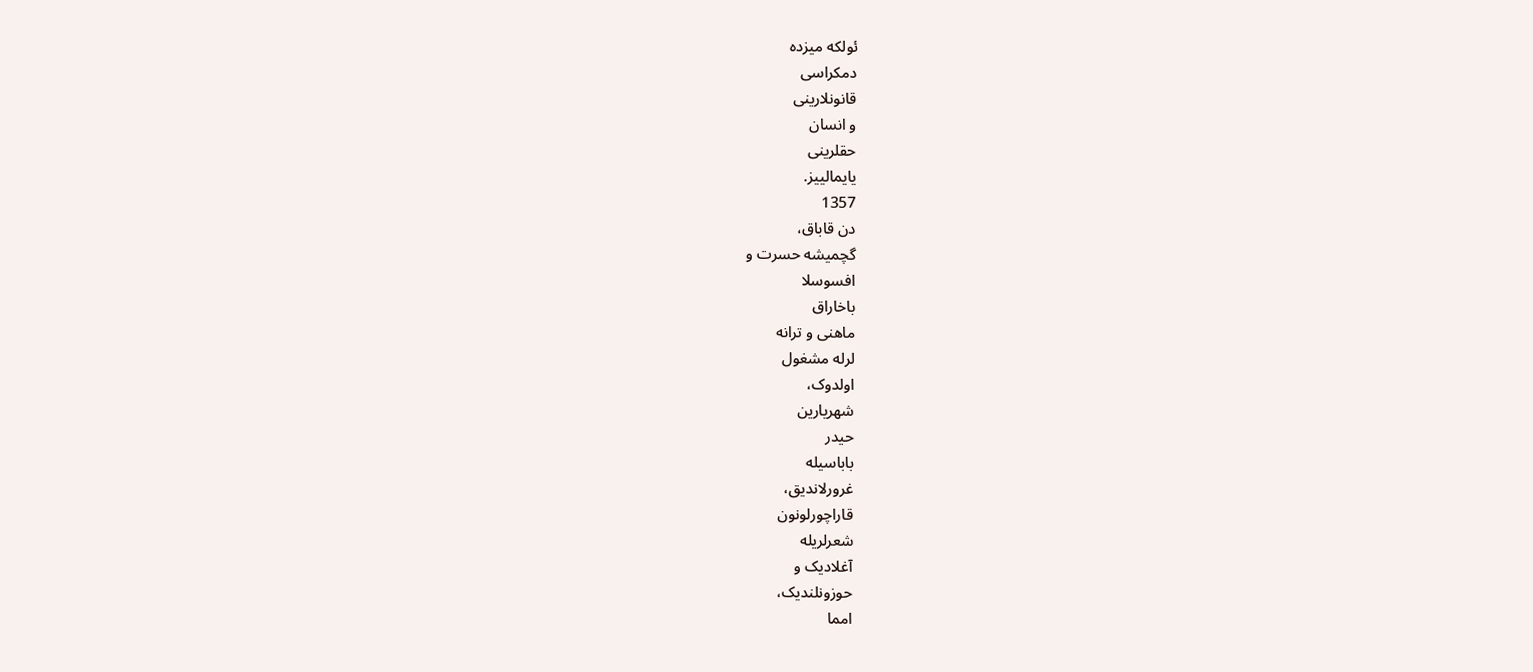ئولکه میزده
دمکراسی
قانونلارینی
و انسان
حقلرینی
یایمالییز.
1357
دن قاباق،
گچمیشه حسرت و
افسوسلا
باخاراق
ماهنی و ترانه
لرله مشغول
اولدوک،
شهریارین
حیدر
باباسیله
غرورلاندیق،
قاراچورلونون
شعرلریله
آغلادیک و
حوزونلندیک،
امما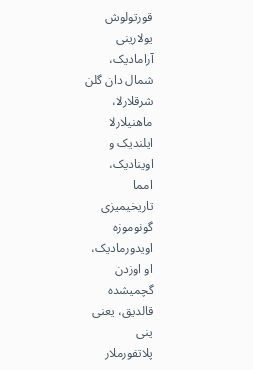قورتولوش
یولارینی
آرامادیک،
شمال دان گلن
شرقلارلا،
ماهنیلارلا
ایلندیک و
اوینادیک،
امما
تاریخیمیزی
گونوموزه
اویدورمادیک،
او اوزدن
گچمیشده
قالدیق، یعنی
ینی
پلاتفورملار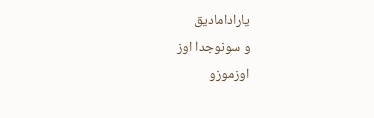یارادامادیق
و سونوجدا اوز
اوزموزو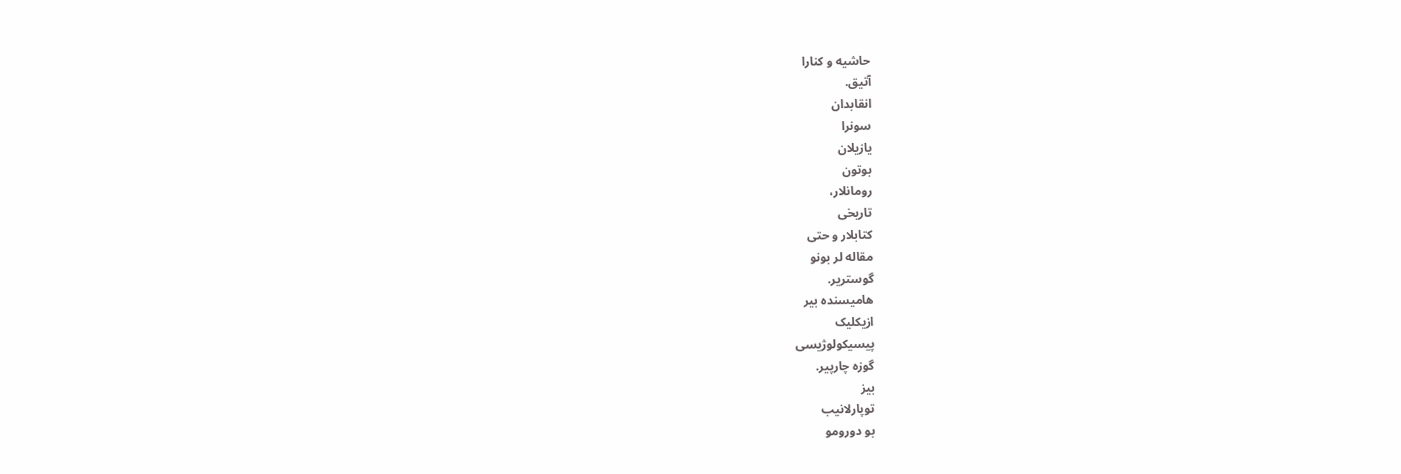حاشیه و کنارا
آتیق.
انقابدان
سونرا
یازیلان
بوتون
رومانلار،
تاریخی
کتابلار و حتی
مقاله لر بونو
گوستریر.
هامیسنده بیر
ازیکلیک
پیسیکولوژیسی
گوزه چارپیر.
بیز
توپارلانیب
بو دورومو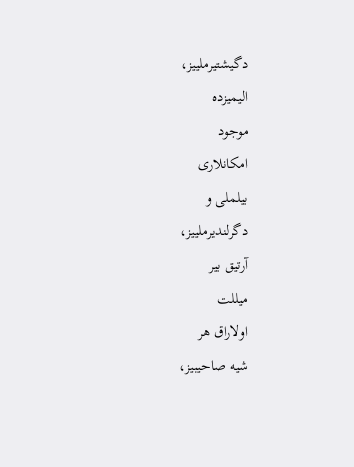دگیشتیرملییز،
الیمیزده
موجود
امکانلاری
بیلملی و
دگرلندیرملییز،
آرتیق بیر
میللت
اولاراق هر
شیه صاحیبیز،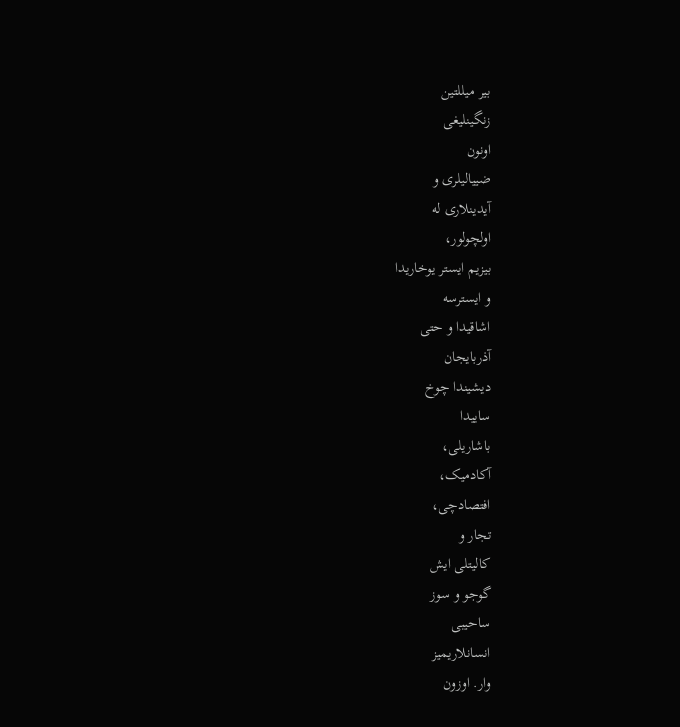بیر میللتین
زنگینلیغی
اونون
ضییالیلری و
آیدینلاری له
اولچولور،
بیزیم ایستر یوخاریدا
و ایسترسه
اشاقیدا و حتی
آذربایجان
دیشیندا چوخ
ساییدا
باشاریلی،
آکادمیک،
افتصادچی،
تجار و
کالیتلی ایش
گوجو و سوز
ساحیبی
انسانلاریمیز
وار. اوزون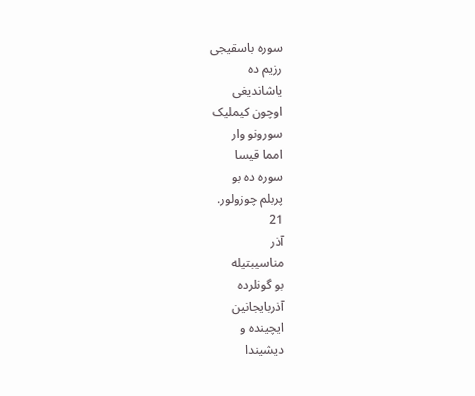سوره باسقیجی
رزیم ده
یاشاندیغی
اوچون کیملیک
سورونو وار
امما قیسا
سوره ده بو
پربلم چوزولور.
21
آذر
مناسیبتیله
بو گونلرده
آذربایجانین
ایچینده و
دیشیندا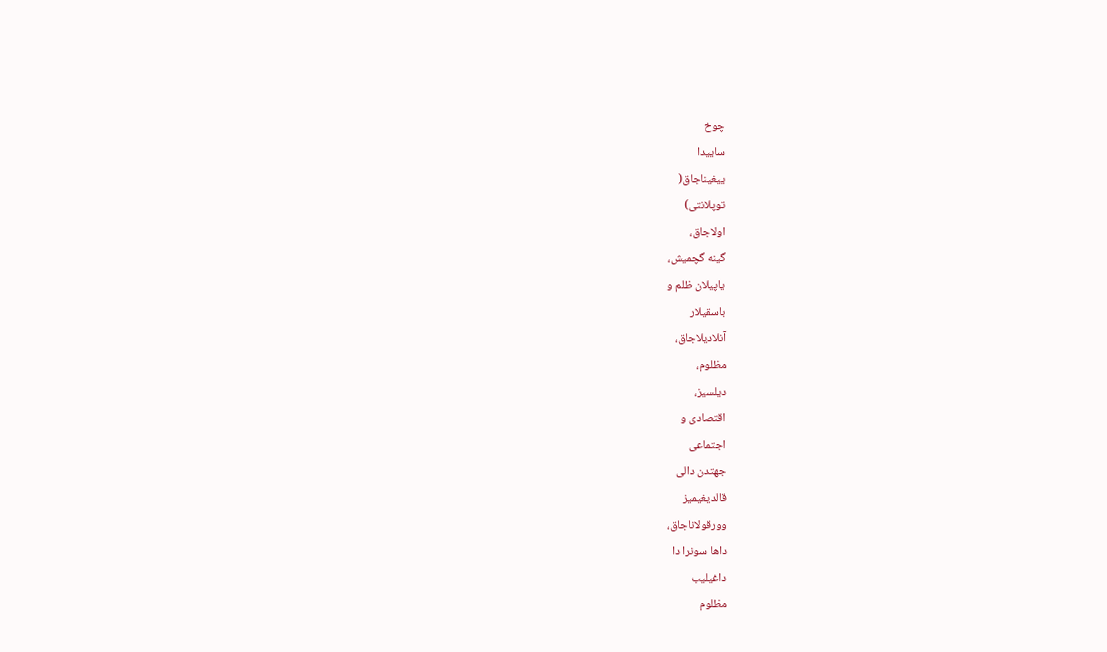چوخ
ساییدا
ییغیناجاق(
توپلانتی)
اولاجاق،
گینه گچمیش،
یاپیلان ظلم و
باسقیلار
آنلادیلاجاق،
مظلوم،
دیلسیز،
اقتصادی و
اجتماعی
جهتدن دالی
قالدیغیمیز
وورقولاناجاق،
داها سونرا دا
داغیلیب
مظلوم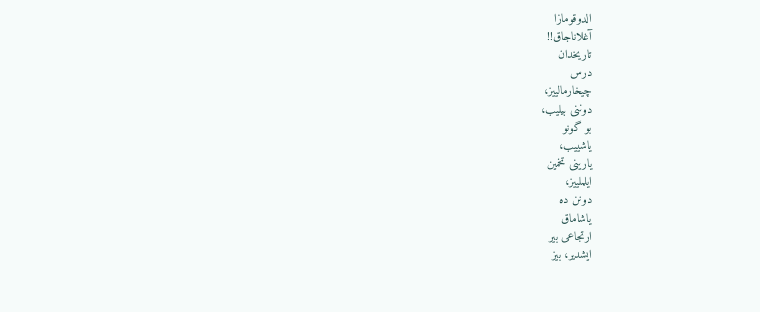الدوقومازا
آغلاناجاق!!
تاریخدان
درس
چیخارمالییز،
دوننی بیلیب،
بو گونو
یاشییب،
یارینی تخمین
ایلملییز،
دونن ده
یاشاماق
ارتجاعی بیر
ایشدیر، بیز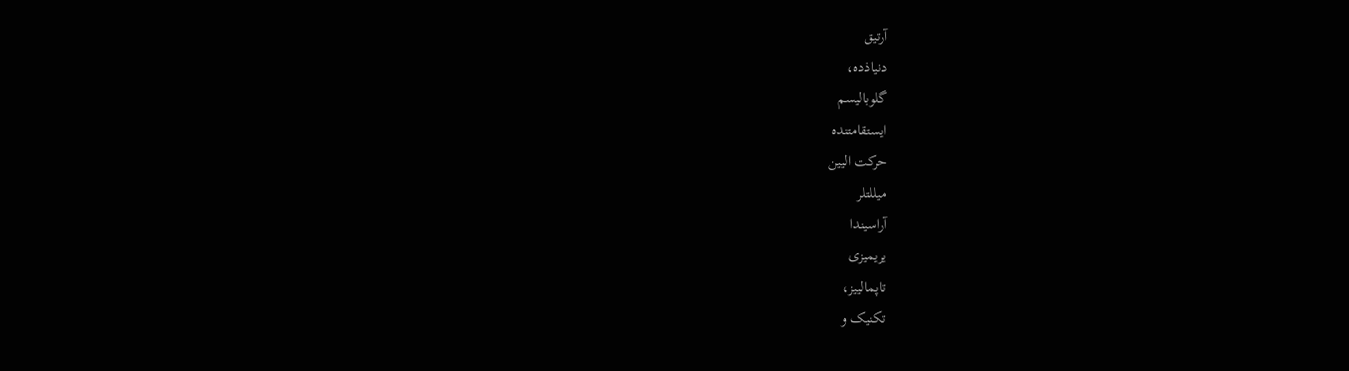آرتیق
دنیاذده،
گلوبالیسم
ایستقامتنده
حرکت الیین
میللتلر
آراسیندا
یریمیزی
تاپمالییز،
تکنیک و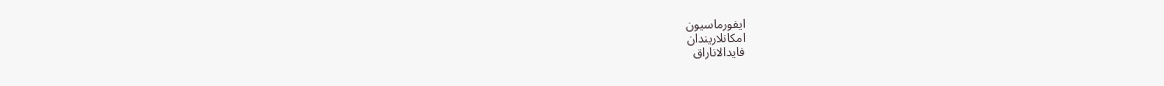ایفورماسیون
امکانلاریندان
فایدالاناراق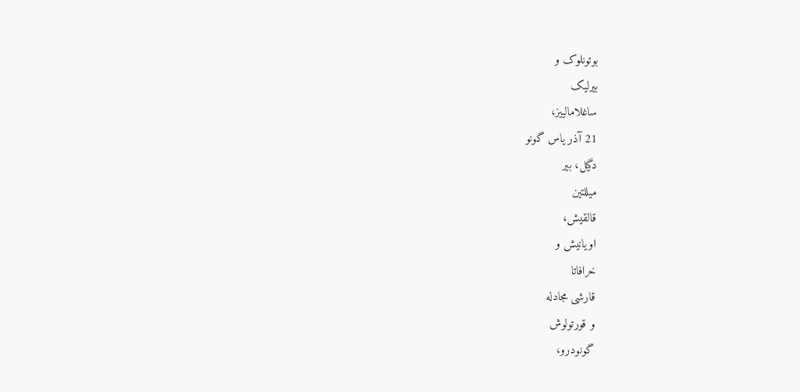بوتونلوک و
بیرلیک
ساغلامالییز،
21 آذر یاس گونو
دگیل، بیر
میللتین
قالقیش،
اویانیش و
خرافاتا
قارشی مجادله
و قورتولوش
گونودرو،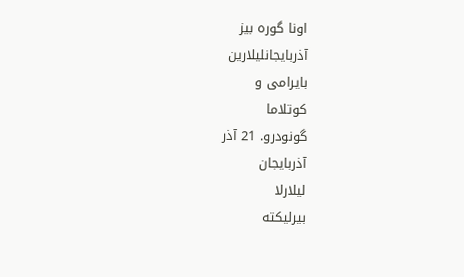اونا گوره بیز
آذربایجانلیلارین
بایرامی و
کوتلاما
گونودرو. 21 آذر
آذربایجان
لیلارلا
بیرلیکته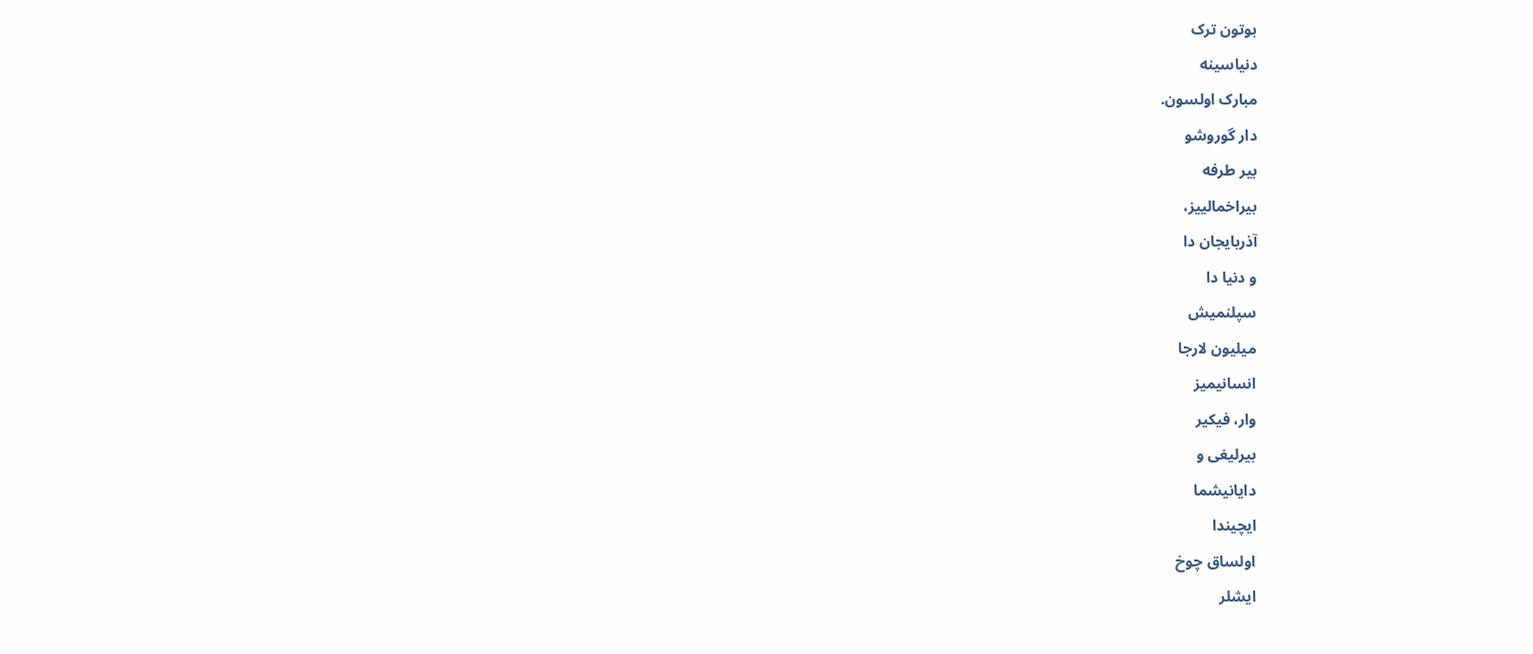بوتون ترک
دنیاسینه
مبارک اولسون.
دار گوروشو
بیر طرفه
بیراخمالییز،
آذربایجان دا
و دنیا دا
سپلنمیش
میلیون لارجا
انسانیمیز
وار، فیکیر
بیرلیغی و
دایانیشما
ایچیندا
اولساق چوخ
ایشلر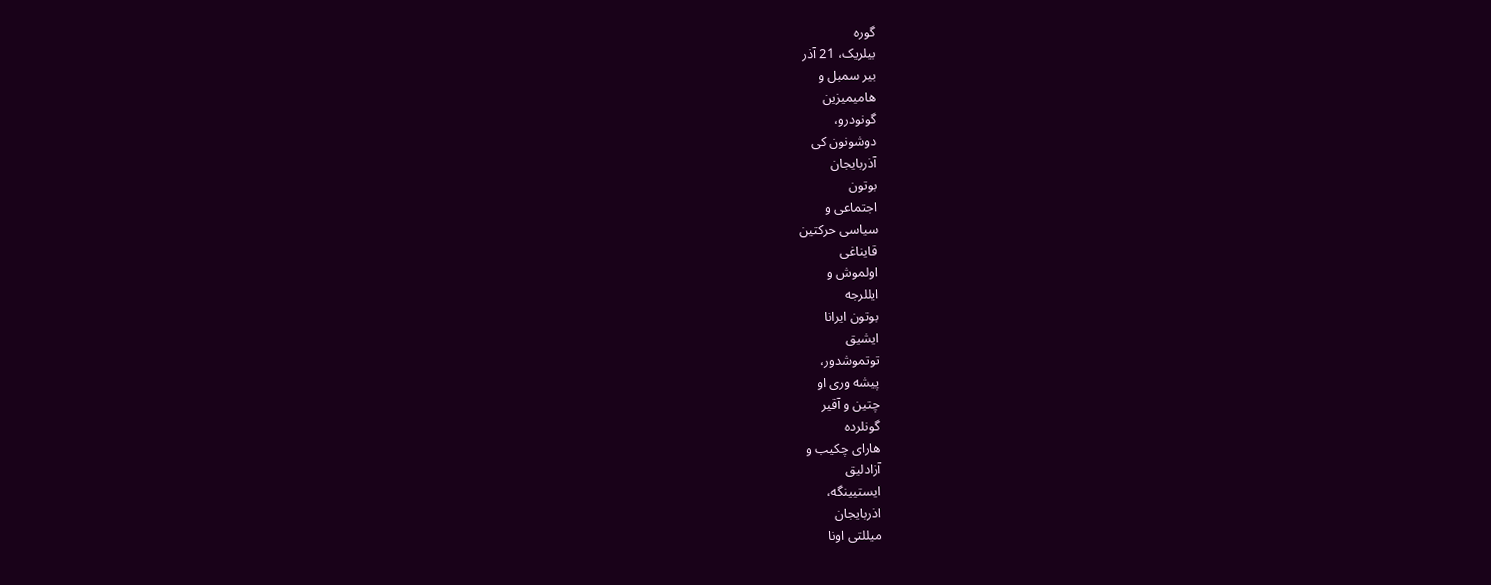گوره
بیلریک، 21 آذر
بیر سمبل و
هامیمیزین
گونودرو،
دوشونون کی
آذربایجان
بوتون
اجتماعی و
سیاسی حرکتین
قایناغی
اولموش و
ایللرجه
بوتون ایرانا
ایشیق
توتموشدور،
پیشه وری او
چتین و آقیر
گونلرده
هارای چکیب و
آزادلیق
ایستیینگه،
اذربایجان
میللتی اونا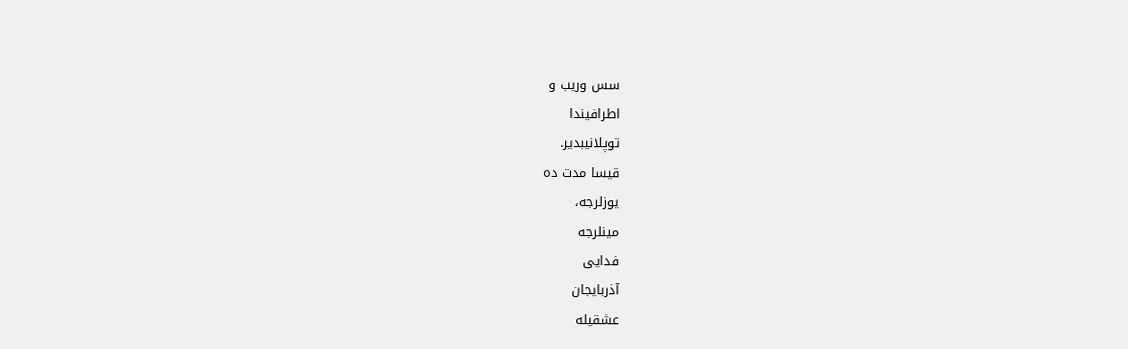سس وریب و
اطرافیندا
توپلانیبدیر.
قیسا مدت ده
یوزلرجه،
مینلرجه
فدایی
آذربایجان
عشقیله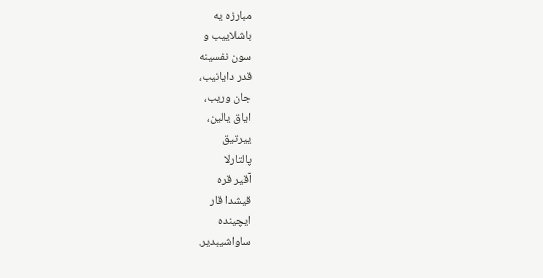مبارزه یه
باشلاییب و
سون نفسینه
قدر دایانیب،
جان وریب،
ایاق یالین،
ییرتیق
پالتارلا
آقیر قره
قیشدا قار
ایچینده
ساواشیبدیر.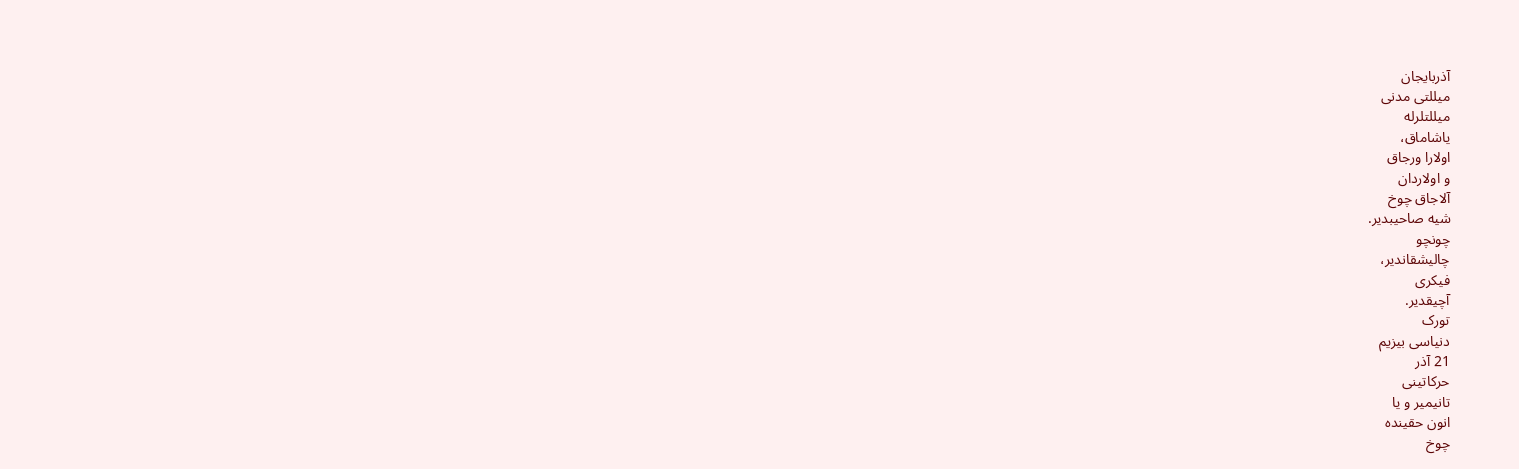آذربایجان
میللتی مدنی
میللتلرله
یاشاماق،
اولارا ورجاق
و اولاردان
آلاجاق چوخ
شیه صاحیبدیر.
چونچو
چالیشقاندیر،
فیکری
آچیقدیر.
تورک
دنیاسی بیزیم
21 آذر
حرکاتینی
تانیمیر و یا
انون حقینده
چوخ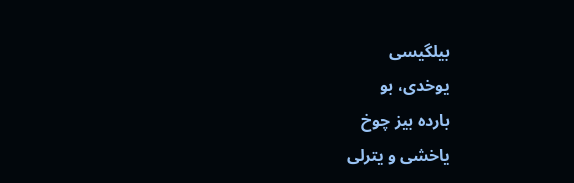بیلگیسی
یوخدی، بو
بارده بیز چوخ
یاخشی و یترلی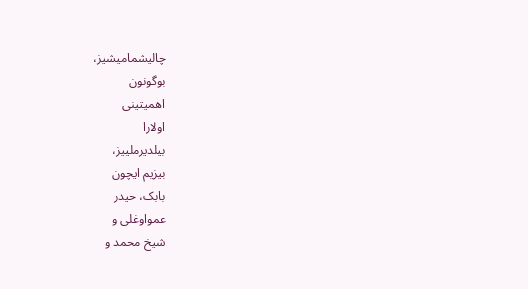چالیشمامیشیز،
بوگونون
اهمیتینی
اولارا
بیلدیرملییز،
بیزیم ایچون
بابک، حیدر
عمواوغلی و
شیخ محمد و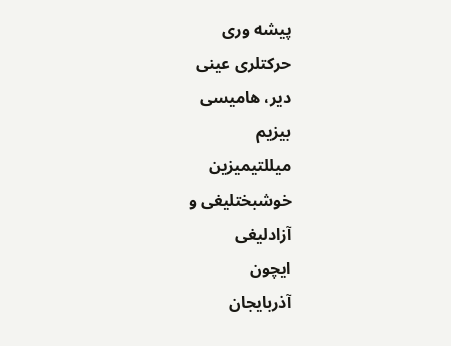پیشه وری
حرکتلری عینی
دیر، هامیسی
بیزیم
میللتیمیزین
خوشبختلیغی و
آزادلیغی
ایچون
آذربایجان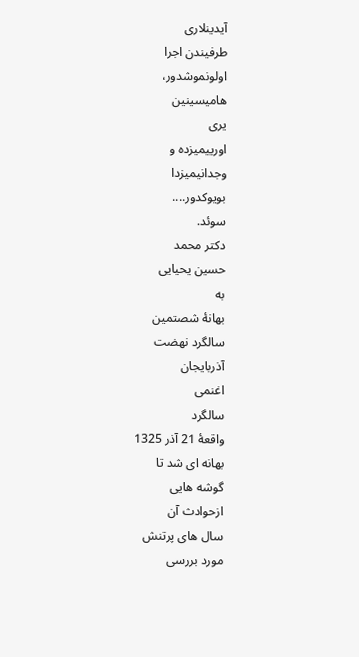آیدینلاری
طرفیندن اجرا
اولونموشدور،
هامیسینین
یری
اورییمیزده و
وجدانیمیزدا
بویوکدور....
سوئد.
دکتر محمد
حسین یحیایی
به
بهانۀ شصتمین
سالگرد نهضت
آذربایجان
اغنمی
سالگرد
واقعۀ 21 آذر 1325
بهانه ای شد تا
گوشه هایی
ازحوادث آن
سال های پرتنش
مورد بررسی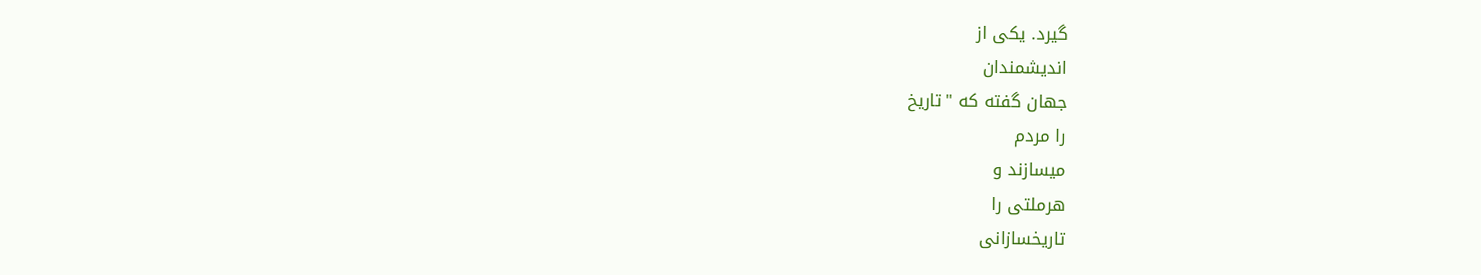گیرد. یکی از
اندیشمندان
جهان گفته که "تاریخ
را مردم
میسازند و
هرملتی را
تاریخسازانی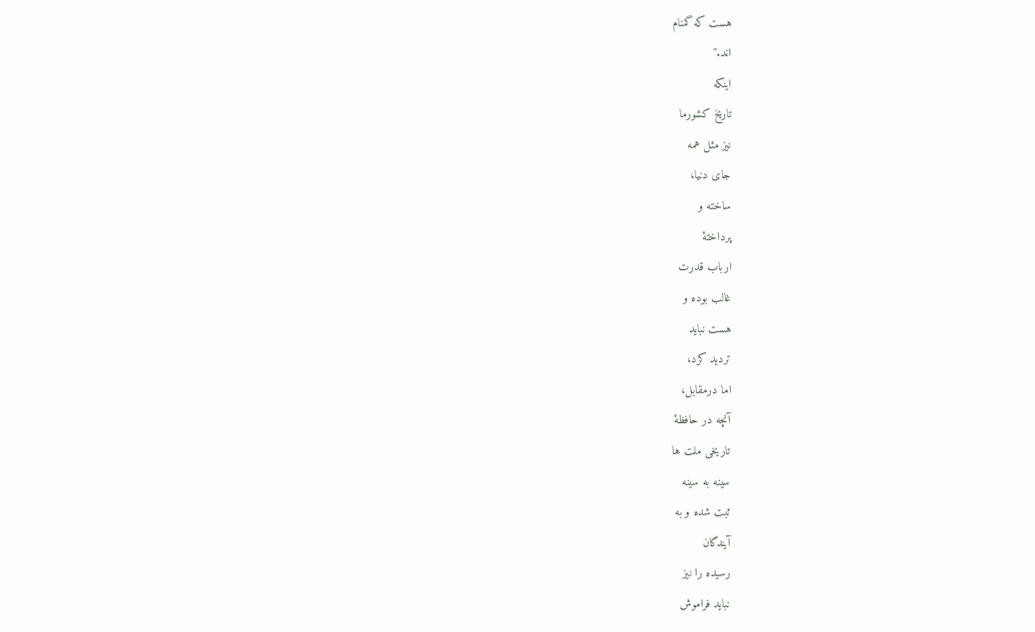هست که گمنام
اند."
اینکه
تاریخ کشورما
نیز مثل همه
جای دنیا،
ساخته و
پرداختۀ
ارباب قدرت
غالب بوده و
هست نباید
تردید کرد،
اما درمقابل،
آنچه در حافظۀ
تاریخی ملت ها
سینه به سینه
ثبت شده و به
آیندگان
رسیده را نیز
نباید فراموش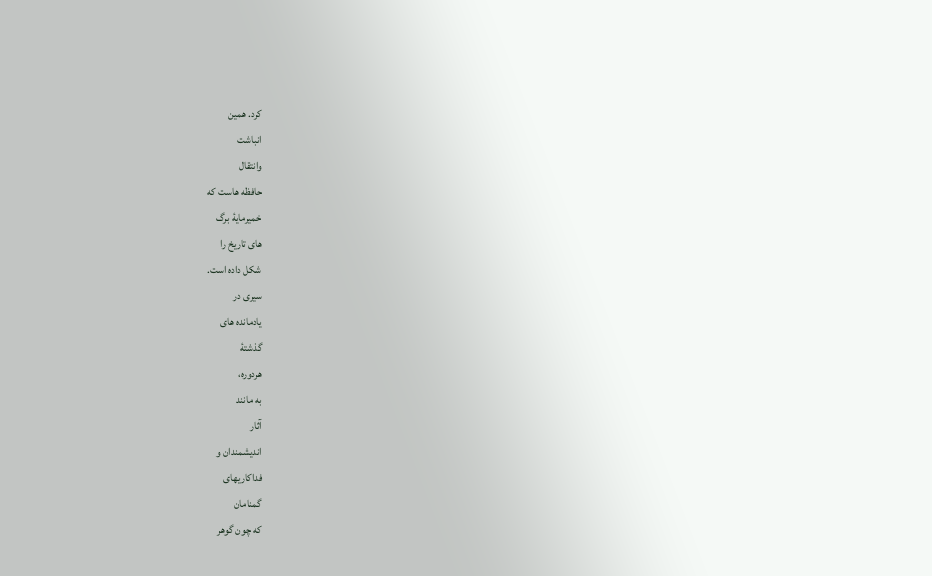کرد. همین
انباشت
وانتقال
حافظه هاست که
خمیرمایۀ برگ
های تاریخ را
شکل داده است.
سیری در
یادمانده های
گذشتۀ
هردوره،
به مانند
آثار
اندیشمندان و
فداکاریهای
گمنامان
که چون گوهر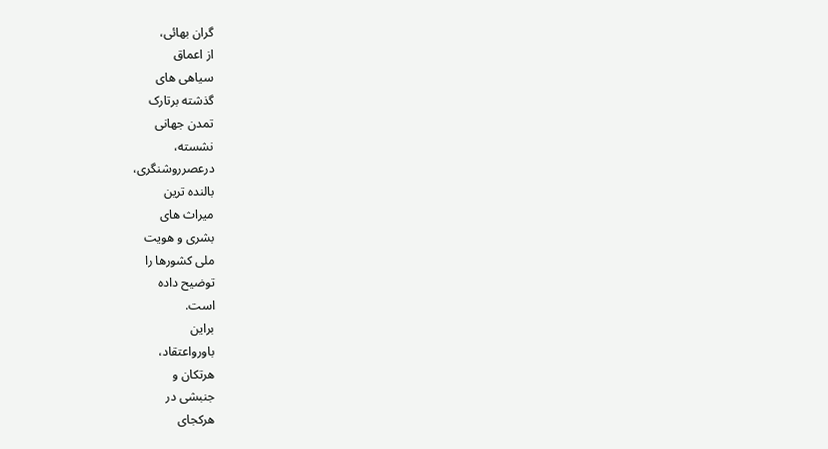گران بهائی،
از اعماق
سیاهی های
گذشته برتارک
تمدن جهانی
نشسته،
درعصرروشنگری،
بالنده ترین
میراث های
بشری و هویت
ملی کشورها را
توضیح داده
است.
براین
باورواعتقاد،
هرتکان و
جنبشی در
هرکجای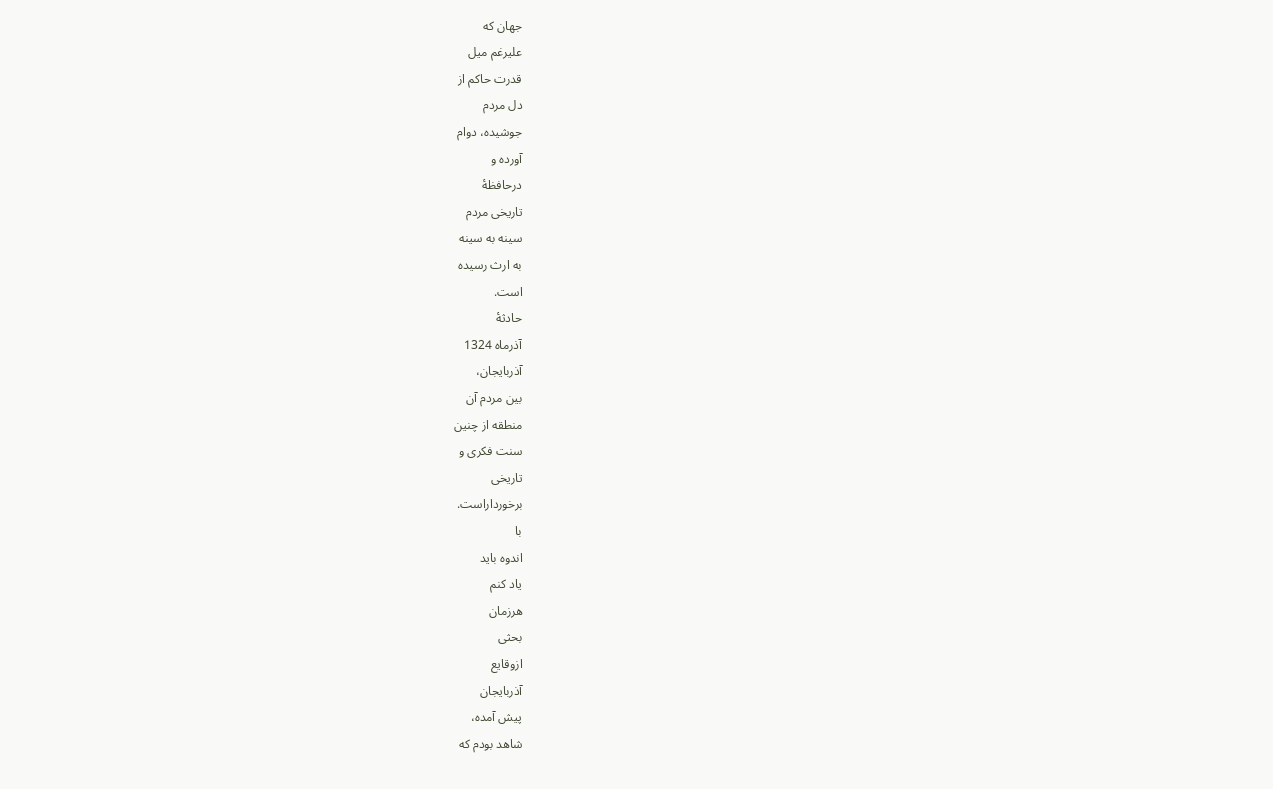جهان که
علیرغم میل
قدرت حاکم از
دل مردم
جوشیده، دوام
آورده و
درحافظۀ
تاریخی مردم
سینه به سینه
به ارث رسیده
است.
حادثۀ
آذرماه 1324
آذربایجان،
بین مردم آن
منطقه از چنین
سنت فکری و
تاریخی
برخورداراست.
با
اندوه باید
یاد کنم
هرزمان
بحثی
ازوقایع
آذربایجان
پیش آمده،
شاهد بودم که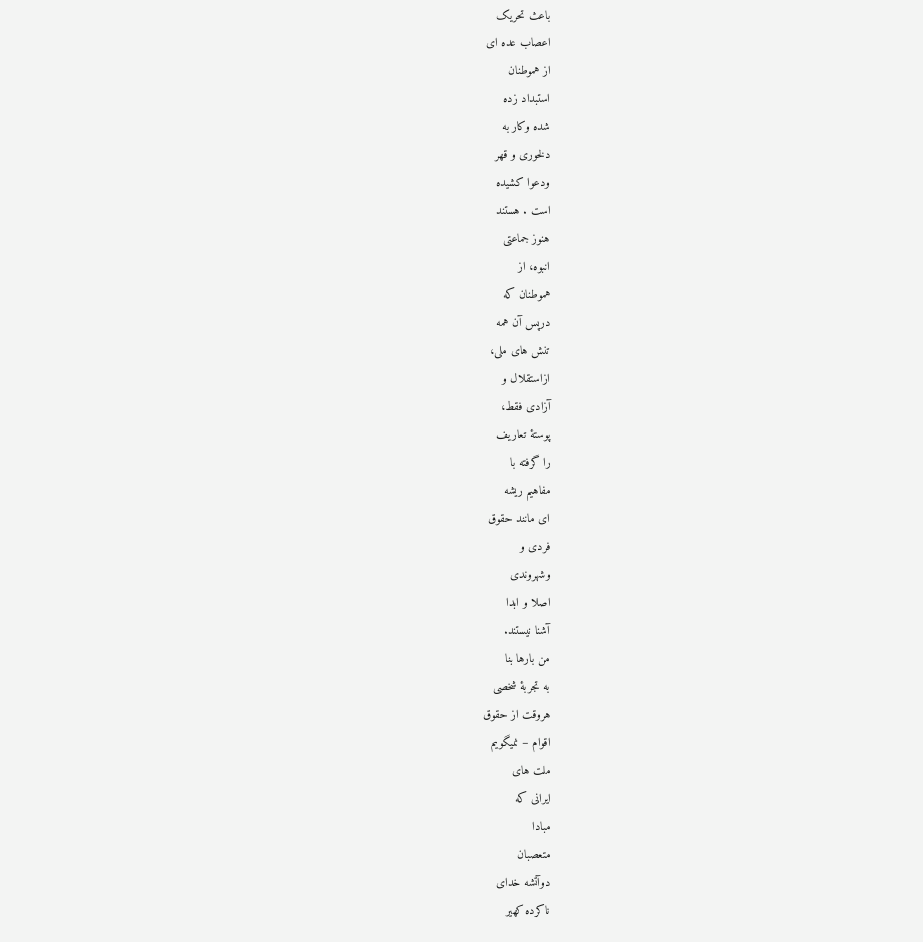باعث تحریک
اعصاب عده ای
از هموطنان
استبداد زده
شده وکار به
دلخوری و قهر
ودعوا کشیده
است . هستند
هنوز جماعتی
انبوه، از
هموطنان که
درپس آن همه
تنش های ملی،
ازاستقلال و
آزادی فقط،
پوستۀ تعاریف
را گرفته با
مفاهیم ریشه
ای مانند حقوق
فردی و
وشهروندی
اصلا و ابدا
آشنا نیستند.
من بارها بنا
به تجربۀ شخصی
هروقت از حقوق
اقوام – نمیگویم
ملت های
ایرانی که
مبادا
متعصبان
دوآتشه خدای
ناکرده کهیر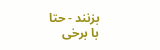بزنند - حتا
با برخی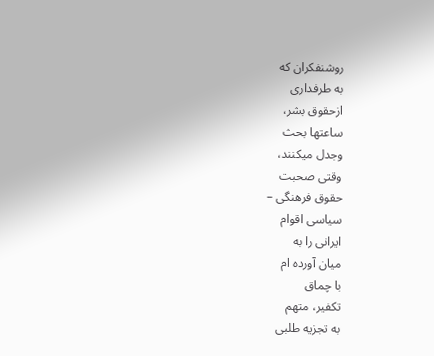روشنفکران که
به طرفداری
ازحقوق بشر،
ساعتها بحث
وجدل میکنند،
وقتی صحبت
حقوق فرهنگی –
سیاسی اقوام
ایرانی را به
میان آورده ام
با چماق
تکفیر، متهم
به تجزیه طلبی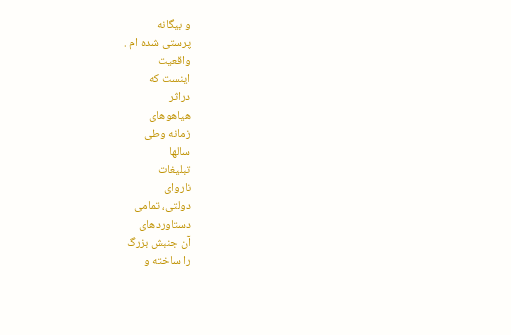و بیگانه
پرستی شده ام .
واقعیت
اینست که
دراثر
هیاهوهای
زمانه وطی
سالها
تبلیغات
ناروای
دولتی، تمامی
دستاوردهای
آن جنبش بزرگ
را ساخته و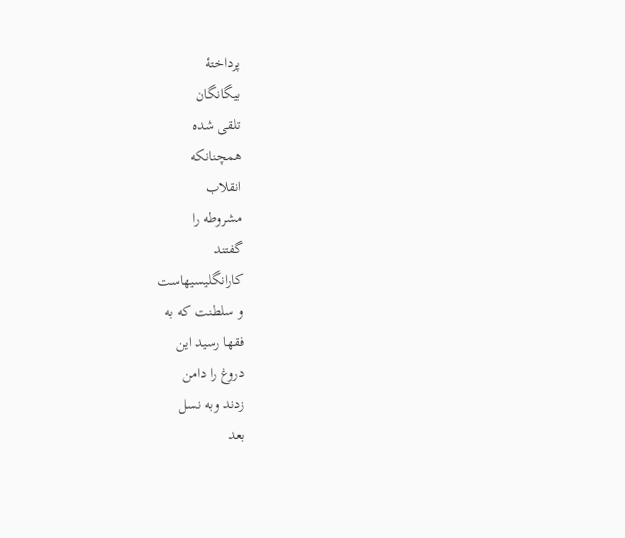پرداختۀ
بیگانگان
تلقی شده
همچنانکه
انقلاب
مشروطه را
گفتند
کارانگلیسیهاست
و سلطنت که به
فقها رسید این
دروغ را دامن
زدند وبه نسل
بعد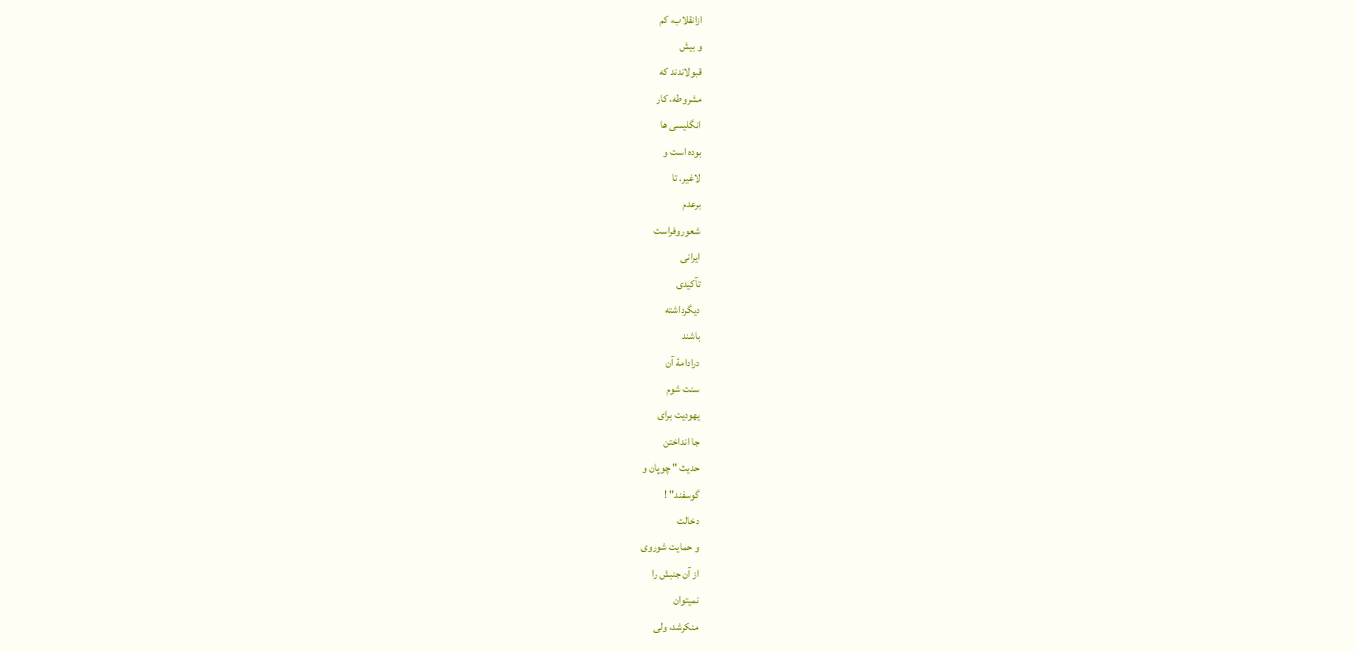ازانقلاب، کم
و بیش
قبولاندند که
مشروطه، کار
انگلیسی ها
بوده است و
لاغیر. تا
برعدم
شعوروفراست
ایرانی
تآکیدی
دیگرداشته
باشند
درادامۀ آن
سنت شوم
یهودیت برای
جا انداختن
حدیث " چوپان و
گوسفند" !
دخالت
و حمایت شوروی
از آن جنبش را
نمیتوان
منکرشد، ولی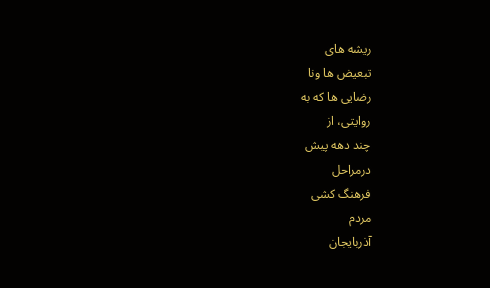ریشه های
تبعیض ها ونا
رضایی ها که به
روایتی، از
چند دهه پیش
درمراحل
فرهنگ کشی
مردم
آذربایجان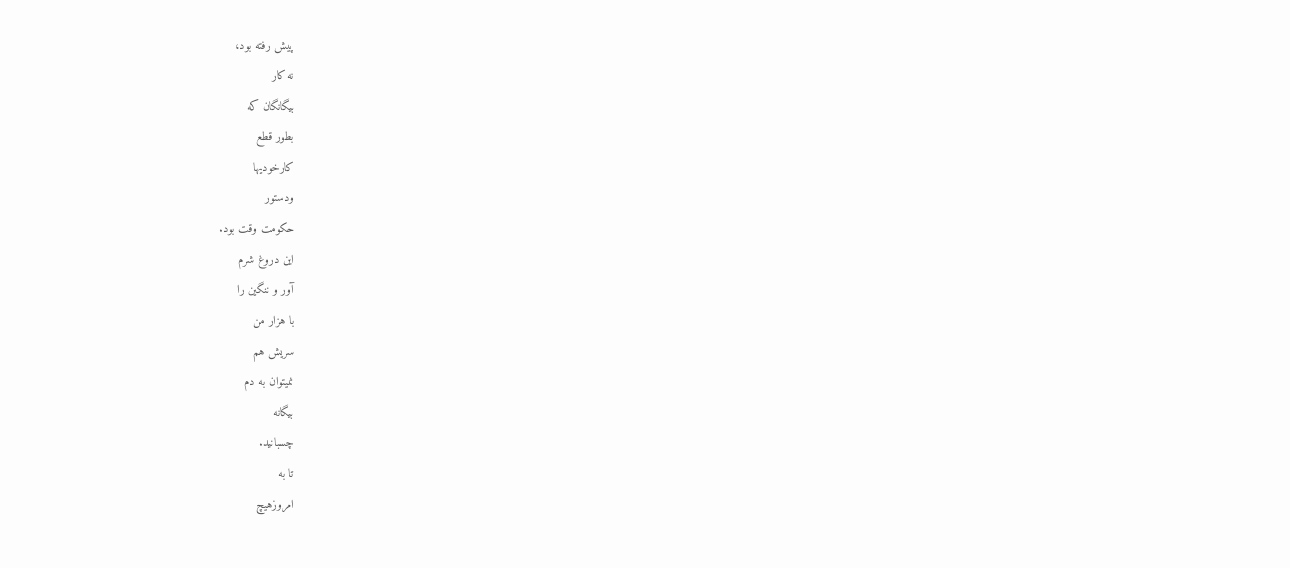پیش رفته بود،
نه کار
بیگانگان که
بطور قطع
کارخودیها
ودستور
حکومت وقت بود.
این دروغ شرم
آور و ننگین را
با هزار من
سریش هم
نمیتوان به دم
بیگانه
چسبانید.
تا به
امروزهیچ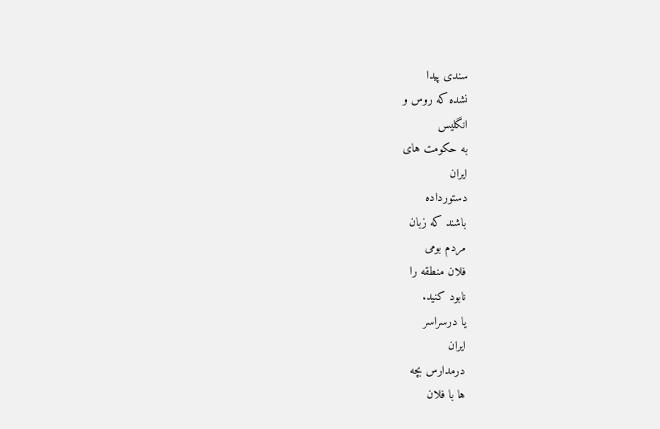سندی پیدا
نشده که روس و
انگلیس
به حکومت های
ایران
دستورداده
باشند که زبان
مردم بومی
فلان منطقه را
نابود کنید.
یا درسراسر
ایران
درمدارس بچه
ها با فلان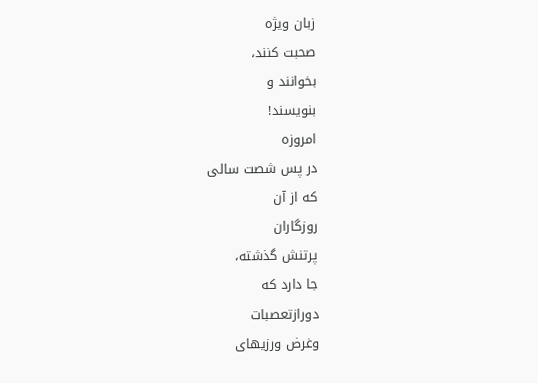زبان ویژه
صحبت کنند،
بخوانند و
بنویسند!
امروزه
در پس شصت سالی
که از آن
روزگاران
پرتنش گذشته،
جا دارد که
دورازتعصبات
وغرض ورزیهای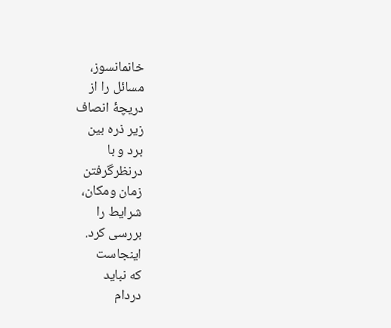خانمانسوز،
مسائل را از
دریچۀ انصاف
زیر ذره بین
برد و با
درنظرگرفتن
زمان ومکان،
شرایط را
بررسی کرد.
اینجاست
که نباید
دردام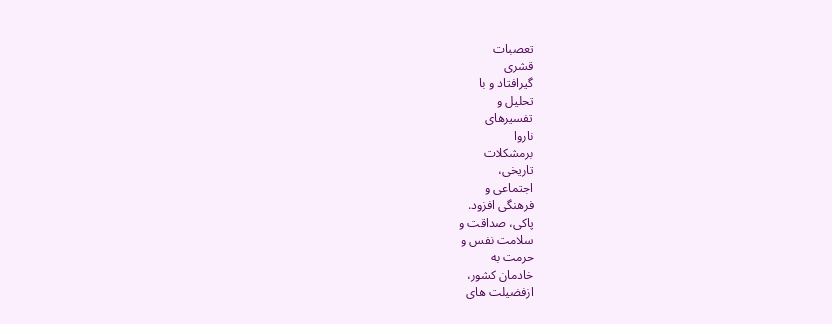تعصبات
قشری
گیرافتاد و با
تحلیل و
تفسیرهای
ناروا
برمشکلات
تاریخی،
اجتماعی و
فرهنگی افزود.
پاکی، صداقت و
سلامت نفس و
حرمت به
خادمان کشور،
ازفضیلت های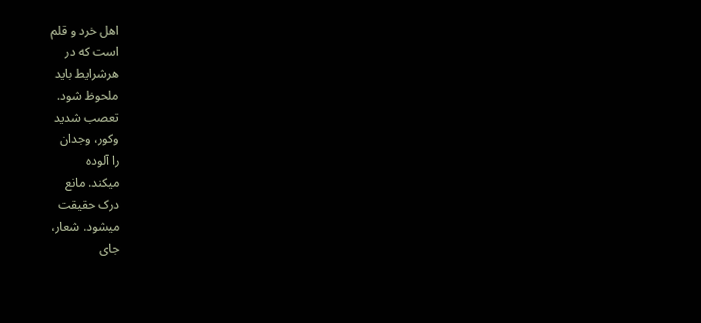اهل خرد و قلم
است که در
هرشرایط باید
ملحوظ شود.
تعصب شدید
وکور، وجدان
را آلوده
میکند. مانع
درک حقیقت
میشود. شعار،
جای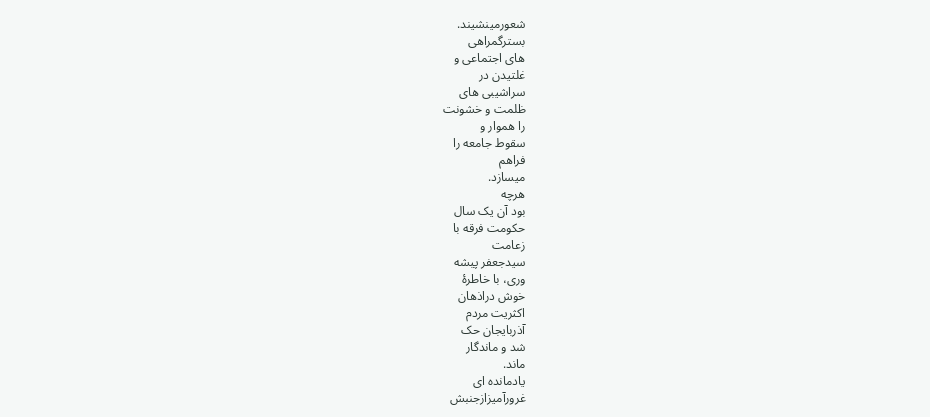شعورمینشیند.
بسترگمراهی
های اجتماعی و
غلتیدن در
سراشیبی های
ظلمت و خشونت
را هموار و
سقوط جامعه را
فراهم
میسازد.
هرچه
بود آن یک سال
حکومت فرقه با
زعامت
سیدجعفر پیشه
وری، با خاطرۀ
خوش دراذهان
اکثریت مردم
آذربایجان حک
شد و ماندگار
ماند.
یادمانده ای
غرورآمیزازجنبش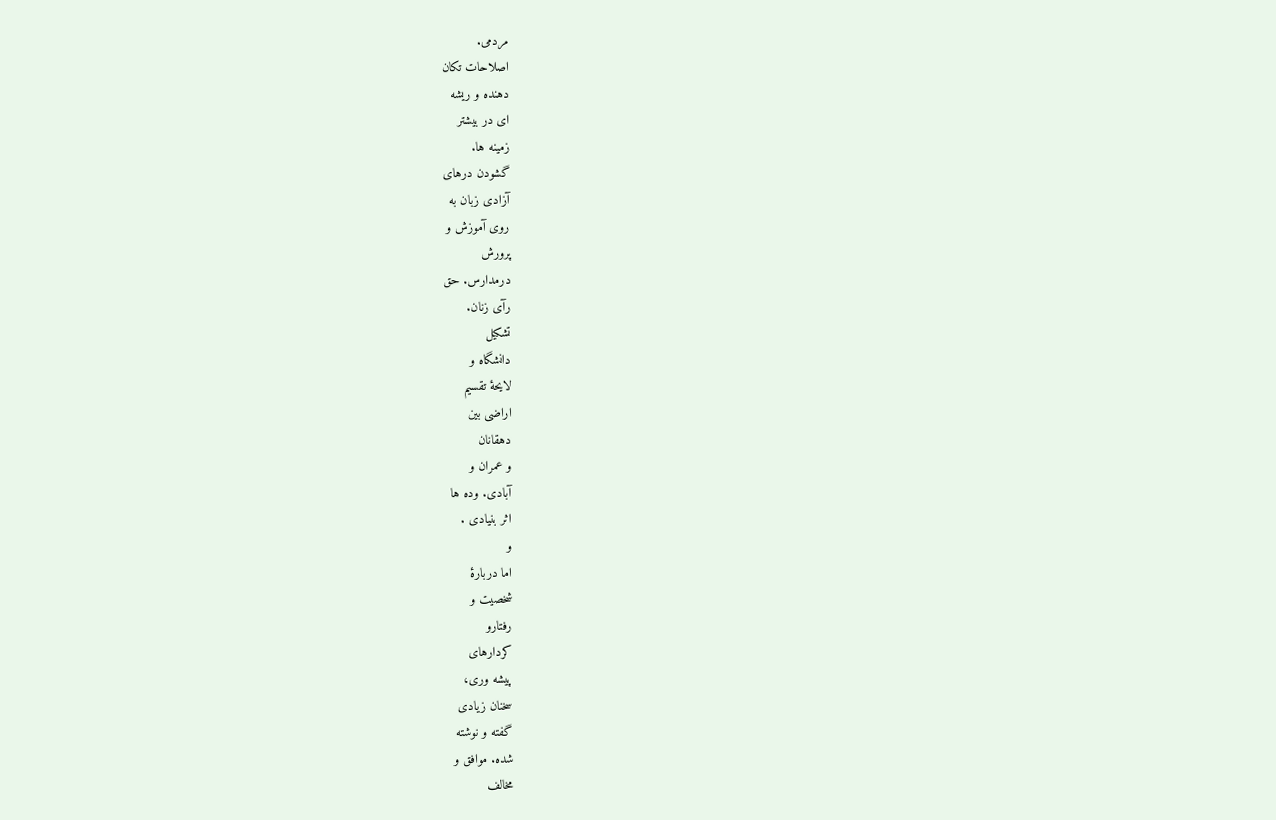مردمی.
اصلاحات تکان
دهنده و ریشه
ای در بیشتر
زمینه ها.
گشودن درهای
آزادی زبان به
روی آموزش و
پرورش
درمدارس. حق
رآی زنان.
تشکیل
دانشگاه و
لایحۀ تقسیم
اراضی بین
دهقانان
و عمران و
آبادی. وده ها
اثر بنیادی .
و
اما دربارۀ
شخصیت و
رفتارو
کردارهای
پیشه وری،
سخنان زیادی
گفته و نوشته
شده. موافق و
مخالف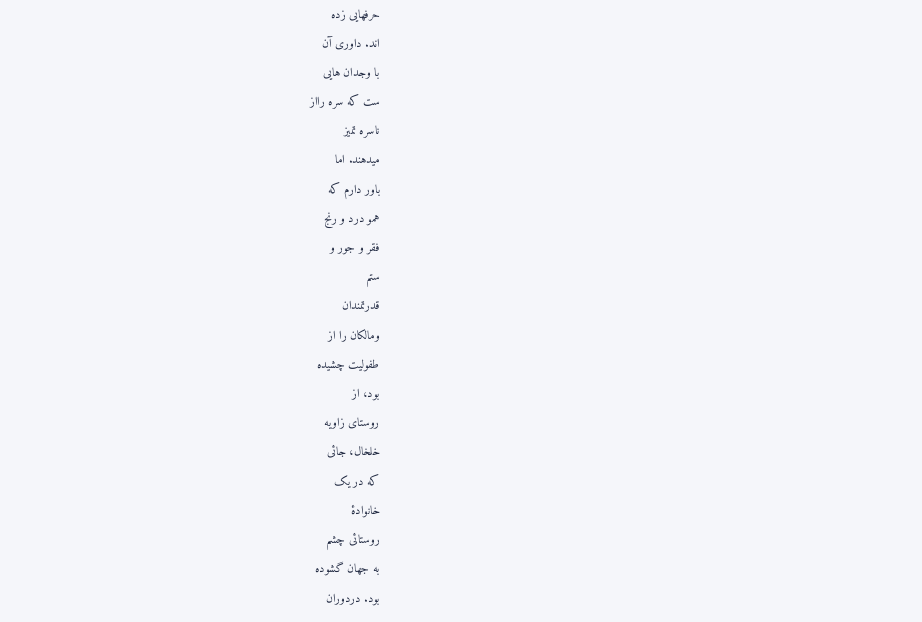حرفهایی زده
اند. داوری آن
با وجدان هایی
ست که سره رااز
ناسره تمیز
میدهند. اما
باور دارم که
همو درد و رنج
فقر و جور و
ستم
قدرتمندان
ومالکان را از
طفولیت چشیده
بود، از
روستای زاویه
خلخال، جائی
که در یک
خانوادۀ
روستائی چشم
به جهان گشوده
بود. دردوران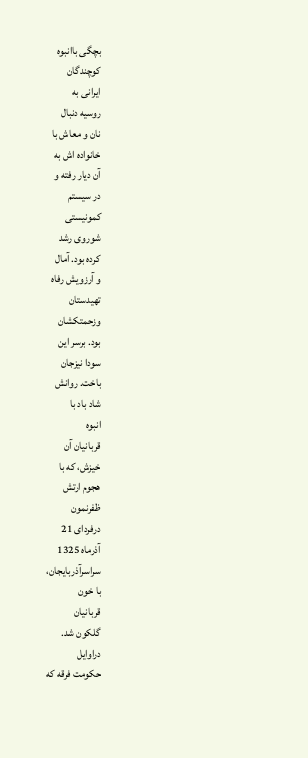بچگی باانبوه
کوچندگان
ایرانی به
روسیه دنبال
نان و معاش با
خانواده اش به
آن دیار رفته و
در سیستم
کمونیستی
شوروی رشد
کرده بود. آمال
و آرزویش رفاه
تهیدستان
وزحمتکشان
بود. برسر این
سودا نیزجان
باخت. روانش
شاد باد با
انبوه
قربانیان آن
خیزش، که با
هجوم ارتش
ظفرنمون
درفردای 21
آذرماه 1325
سراسرآذربایجان،
با خون
قربانیان
گلکون شد.
دراوایل
حکومت فرقه که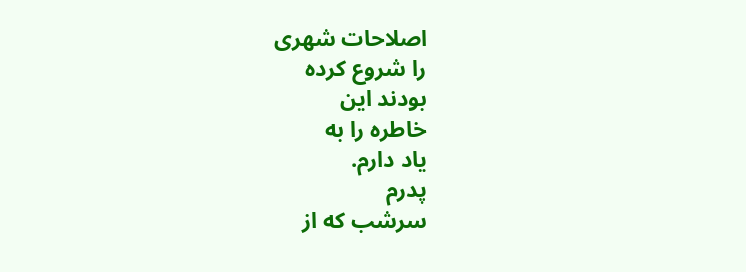اصلاحات شهری
را شروع کرده
بودند این
خاطره را به
یاد دارم.
پدرم
سرشب که از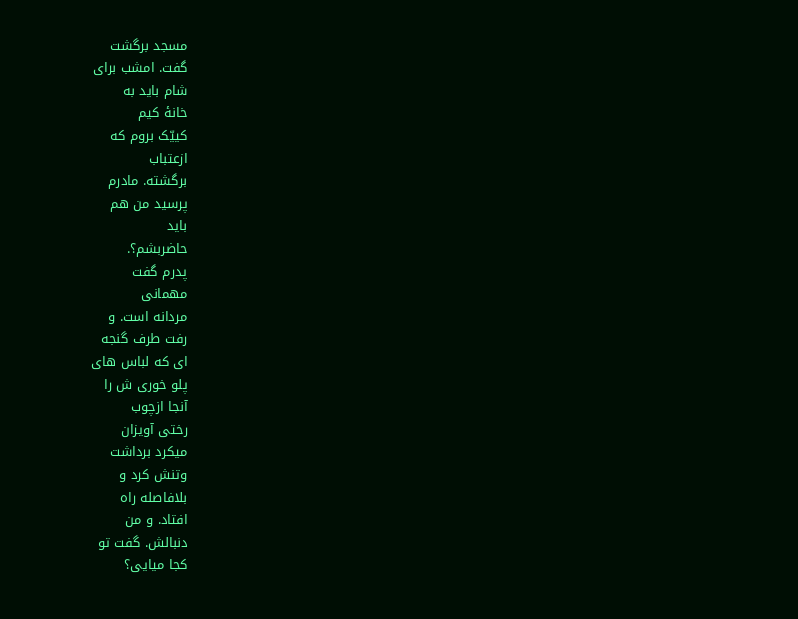مسجد برگشت
گفت. امشب برای
شام باید به
خانۀ کیم
کییّک بروم که
ازعتباب
برگشته. مادرم
پرسید من هم
باید
حاضربشم؟.
پدرم گفت
مهمانی
مردانه است. و
رفت طرف گنجه
ای که لباس های
پلو خوری ش را
آنجا ازچوب
رختی آویزان
میکرد برداشت
وتنش کرد و
بلافاصله راه
افتاد. و من
دنبالش. گفت تو
کجا میایی؟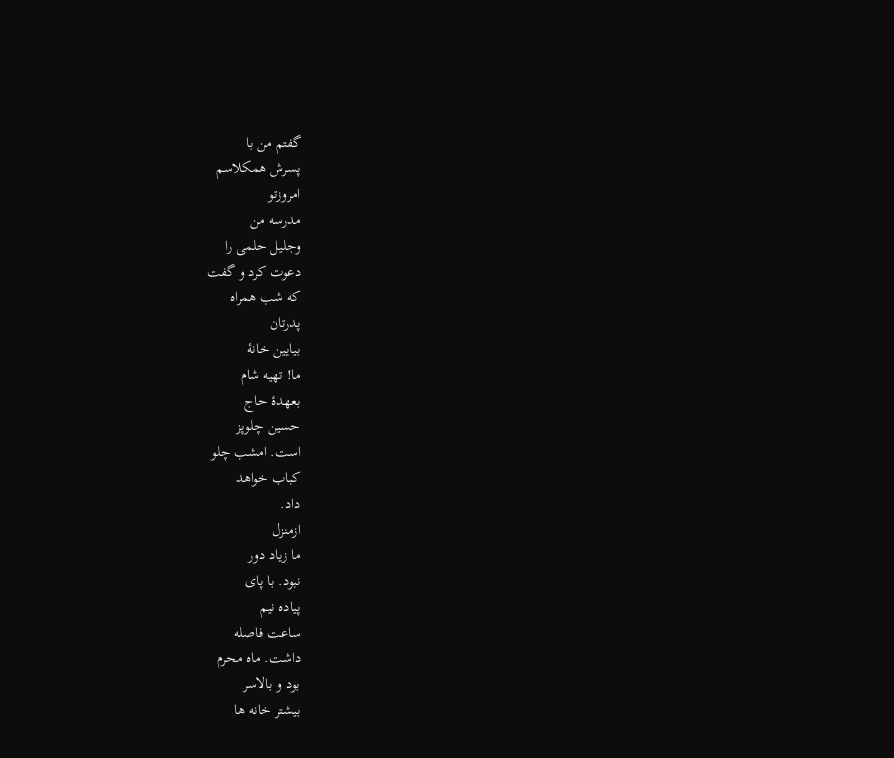گفتم من با
پسرش همکلاسم
امروزتو
مدرسه من
وجلیل حلمی را
دعوت کرد و گفت
که شب همراه
پدرتان
بیایین خانۀ
ما! تهیه شام
بعهدۀ حاج
حسین چلوپز
است. امشب چلو
کباب خواهد
داد.
ازمنزل
ما زیاد دور
نبود. با پای
پیاده نیم
ساعت فاصله
داشت. ماه محرم
بود و بالاسر
بیشتر خانه ها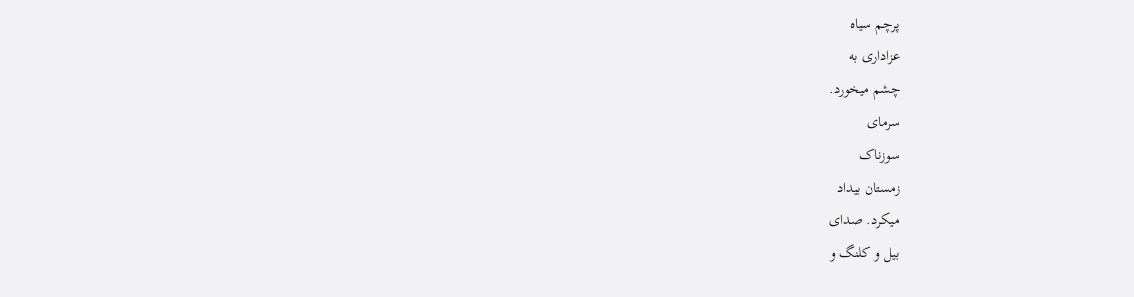پرچم سیاه
عزاداری به
چشم میخورد.
سرمای
سوزناک
زمستان بیداد
میکرد. صدای
بیل و کلنگ و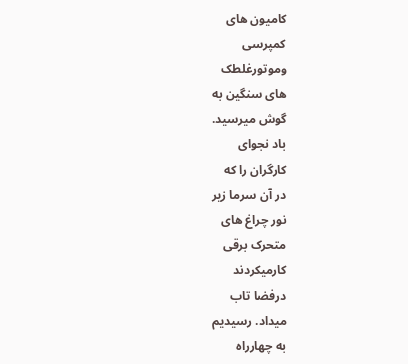کامیون های
کمپرسی
وموتورغلطک
های سنگین به
گوش میرسید.
باد نجوای
کارگران را که
در آن سرما زیر
نور چراغ های
متحرک برقی
کارمیکردند
درفضا تاب
میداد. رسیدیم
به چهارراه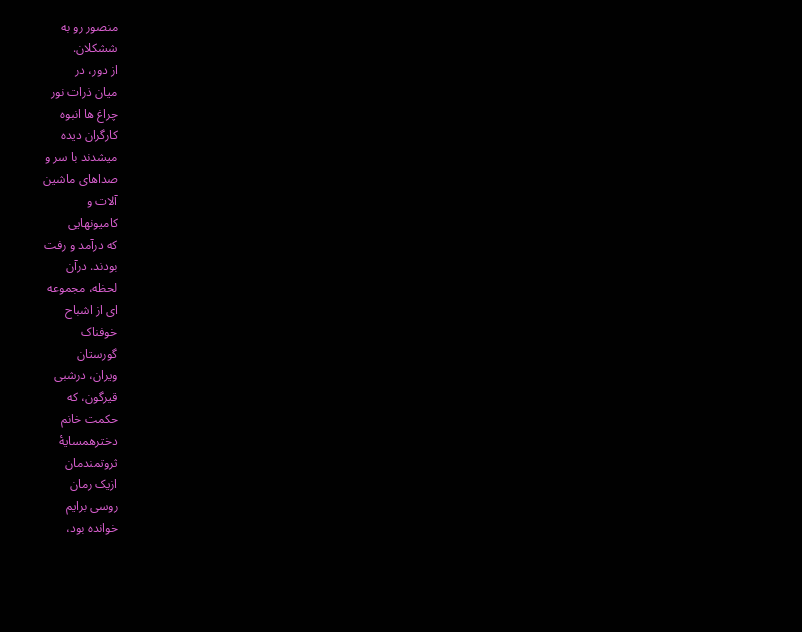منصور رو به
ششکلان.
از دور، در
میان ذرات نور
چراغ ها انبوه
کارگران دیده
میشدند با سر و
صداهای ماشین
آلات و
کامیونهایی
که درآمد و رفت
بودند. درآن
لحظه، مجموعه
ای از اشباح
خوفناک
گورستان
ویران، درشبی
قیرگون، که
حکمت خانم
دخترهمسایۀ
ثروتمندمان
ازیک رمان
روسی برایم
خوانده بود،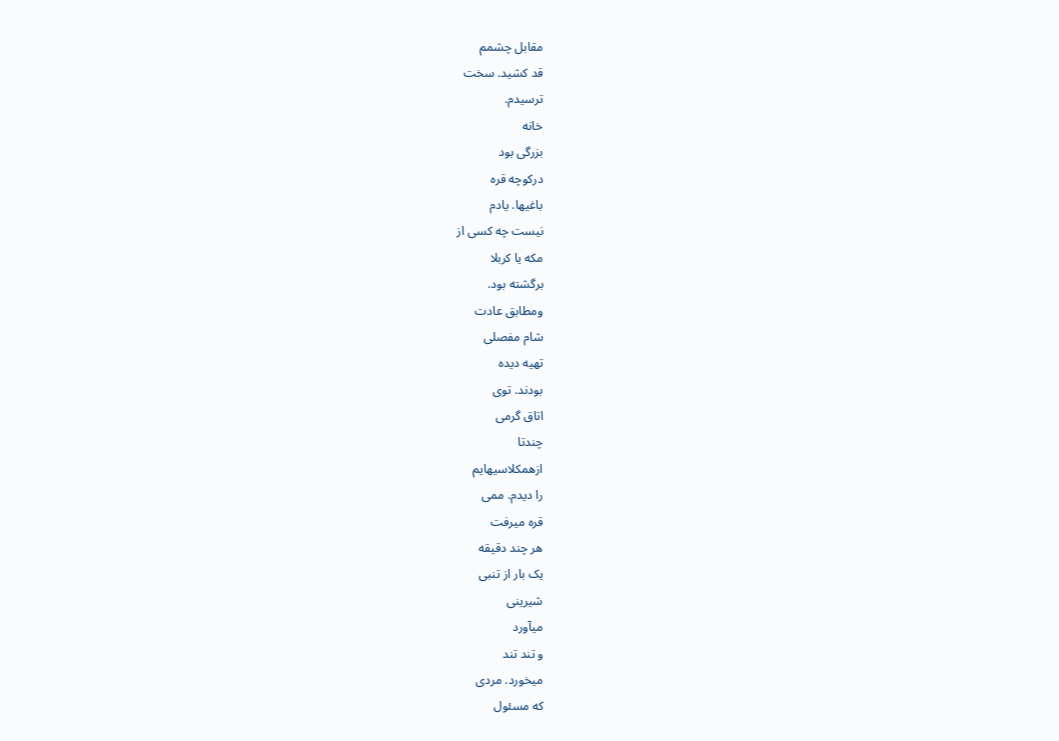مقابل چشمم
قد کشید. سخت
ترسیدم.
خانه
بزرگی بود
درکوچه قره
باغیها. یادم
نیست چه کسی از
مکه یا کربلا
برگشته بود.
ومطابق عادت
شام مفصلی
تهیه دیده
بودند. توی
اتاق گرمی
چندتا
ازهمکلاسیهایم
را دیدم. ممی
قره میرفت
هر چند دقیقه
یک بار از تنبی
شیرینی
میآورد
و تند تند
میخورد. مردی
که مسئول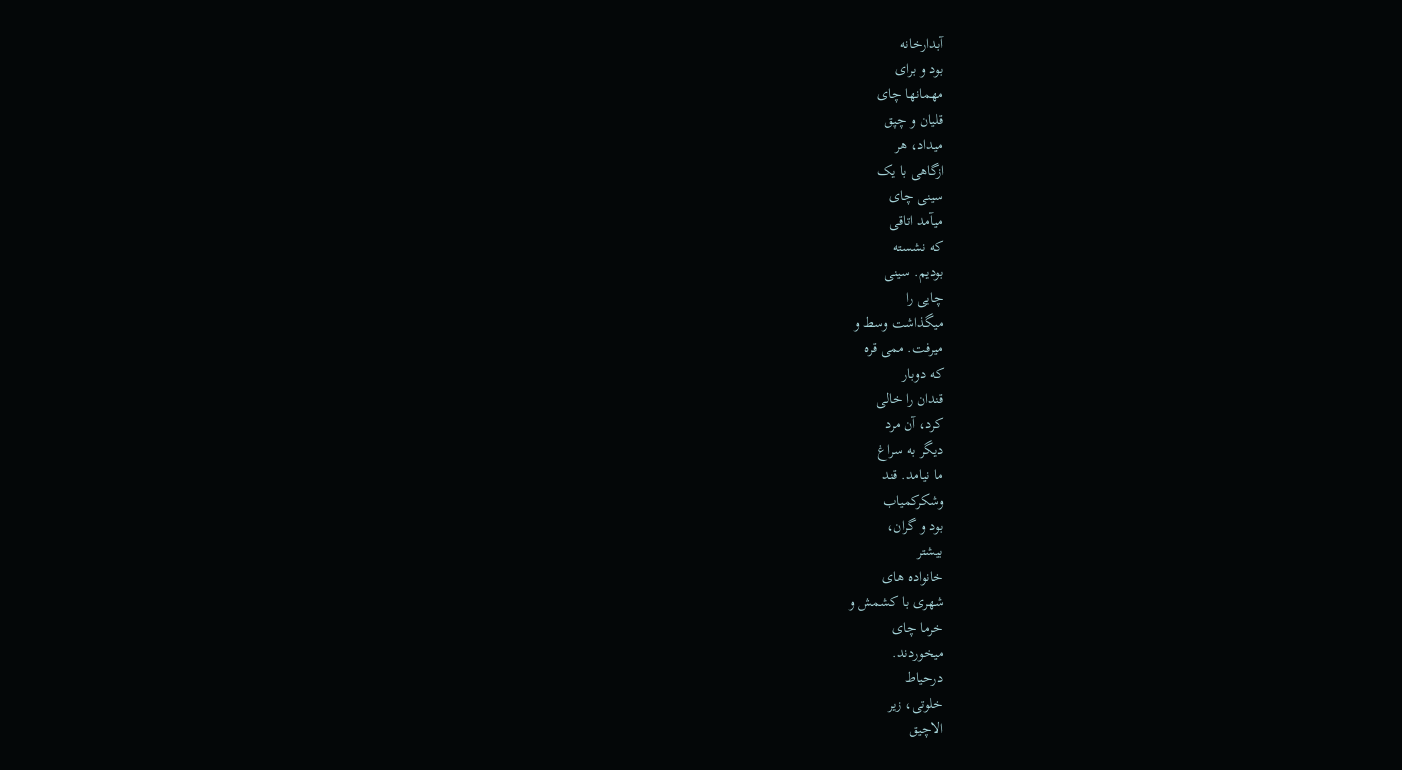آبدارخانه
بود و برای
مهمانها چای
قلیان و چپق
میداد، هر
ازگاهی با یک
سینی چای
میآمد اتاقی
که نشسته
بودیم. سینی
چایی را
میگذاشت وسط و
میرفت. ممی قره
که دوبار
قندان را خالی
کرد، آن مرد
دیگر به سراغ
ما نیامد. قند
وشکرکمیاب
بود و گران،
بیشتر
خانواده های
شهری با کشمش و
خرما چای
میخوردند.
درحیاط
خلوتی، زیر
الاچیق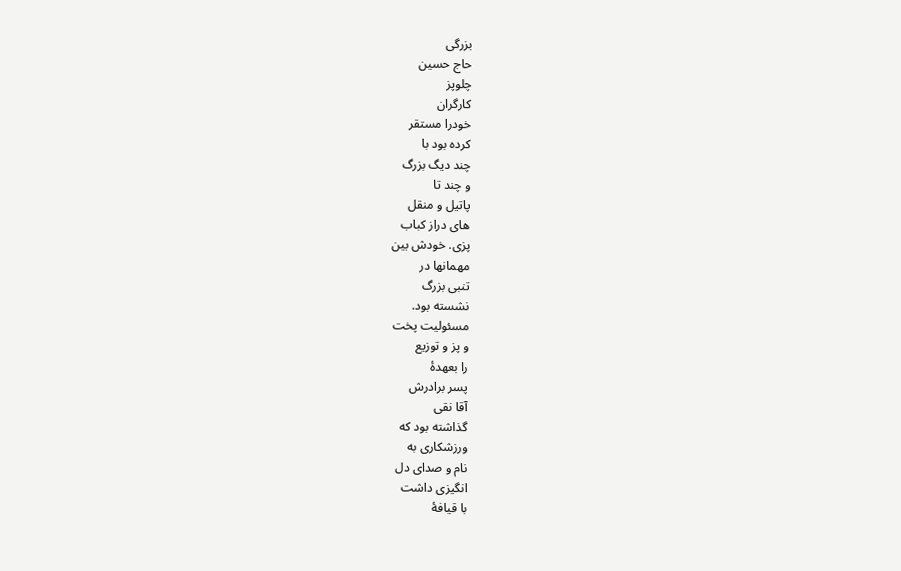بزرگی
حاج حسین
چلوپز
کارگران
خودرا مستقر
کرده بود با
چند دیگ بزرگ
و چند تا
پاتیل و منقل
های دراز کباب
پزی. خودش بین
مهمانها در
تنبی بزرگ
نشسته بود.
مسئولیت پخت
و پز و توزیع
را بعهدۀ
پسر برادرش
آقا نقی
گذاشته بود که
ورزشکاری به
نام و صدای دل
انگیزی داشت
با قیافۀ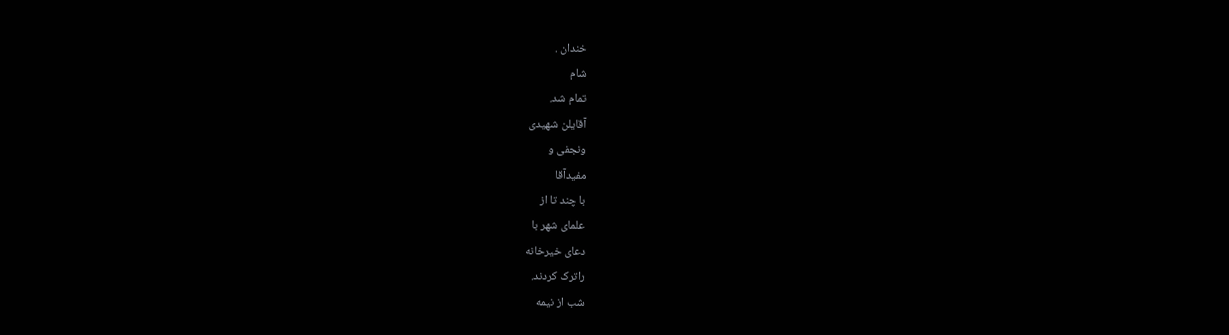خندان .
شام
تمام شد.
آقایلن شهیدی
ونجفی و
مفیدآقا
با چند تا از
علمای شهر با
دعای خیرخانه
راترک کردند.
شب از نیمه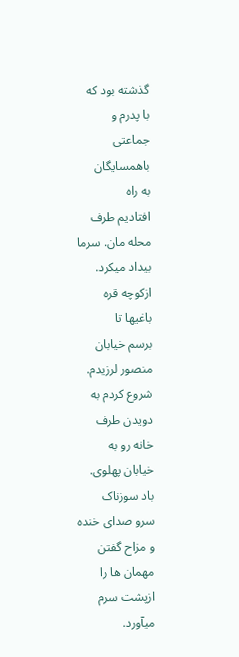گذشته بود که
با پدرم و
جماعتی
باهمسایگان
به راه
افتادیم طرف
محله مان. سرما
بیداد میکرد.
ازکوچه قره
باغیها تا
برسم خیابان
منصور لرزیدم.
شروع کردم به
دویدن طرف
خانه رو به
خیابان پهلوی.
باد سوزناک
سرو صدای خنده
و مزاح گفتن
مهمان ها را
ازپشت سرم
میآورد.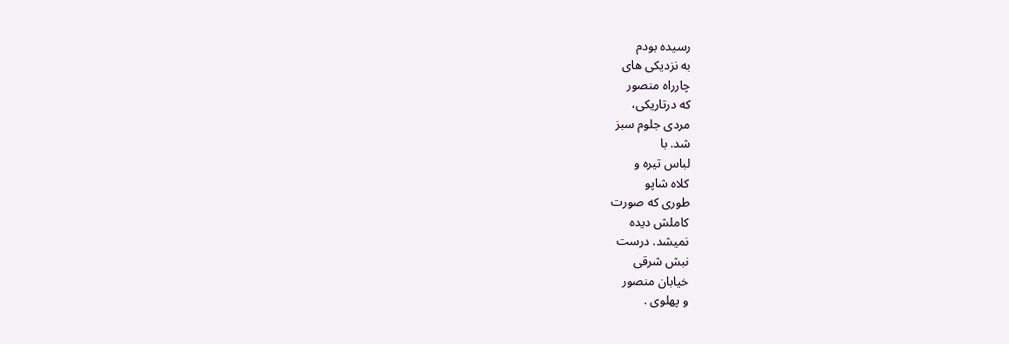رسیده بودم
به نزدیکی های
چارراه منصور
که درتاریکی،
مردی جلوم سبز
شد. با
لباس تیره و
کلاه شاپو
طوری که صورت
کاملش دیده
نمیشد. درست
نبش شرقی
خیابان منصور
و پهلوی .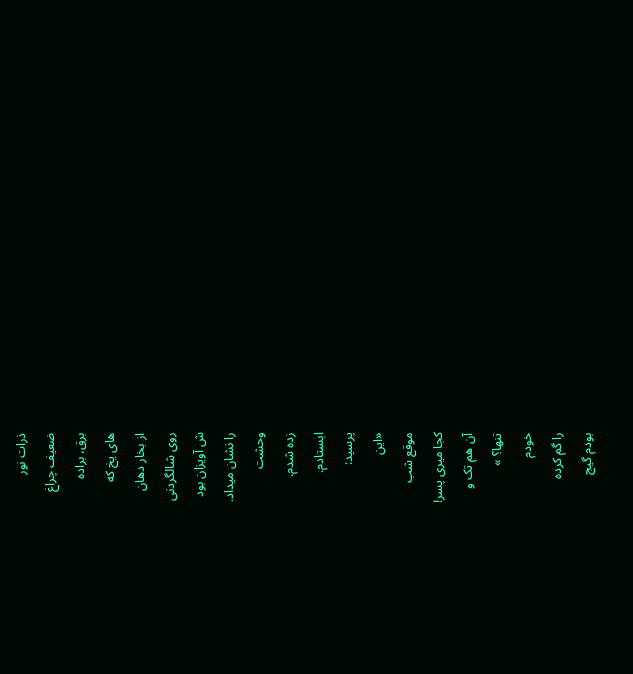ذرات نور
ضعیف چراغ
برق، براده
های یخ که
از بخار دهان
روی شالگردنی
ش آویزان بود
را نشان میداد.
وحشت
زده شدم.
ابستادم.
پرسید:
«این
موقع شب
کجا میری پسر!
آن هم تک و
تنها؟ »
خودم
را گم کرده
بودم گیج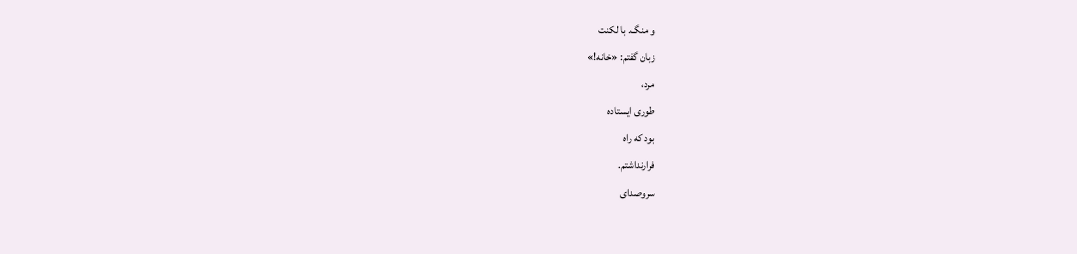و منگ. با لکنت
زبان گفتم: «خانه!»
مرد،
طوری ایستاده
بود که راه
فرارنداشتم.
سروصدای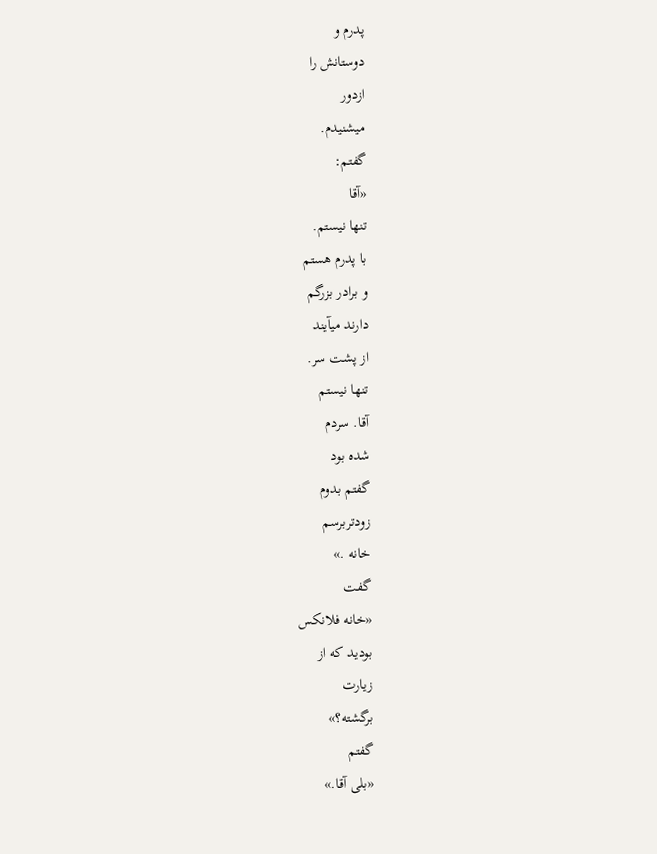پدرم و
دوستانش را
ازدور
میشنیدم.
گفتم:
«آقا
تنها نیستم.
با پدرم هستم
و برادر بزرگم
دارند میآیند
از پشت سر.
تنها نیستم
آقا. سردم
شده بود
گفتم بدوم
زودتربرسم
خانه .»
گفت
«خانه فلانکس
بودید که از
زیارت
برگشته؟»
گفتم
«بلی آقا.»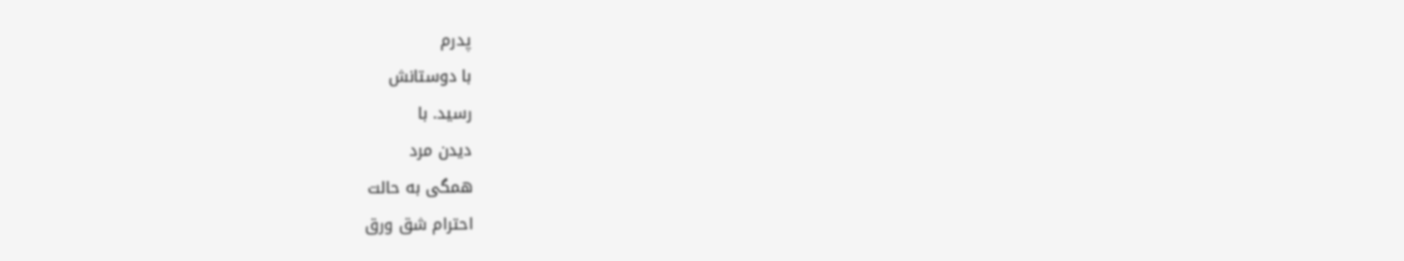پدرم
با دوستانش
رسید. با
دیدن مرد
همگی به حالت
احترام شق ورق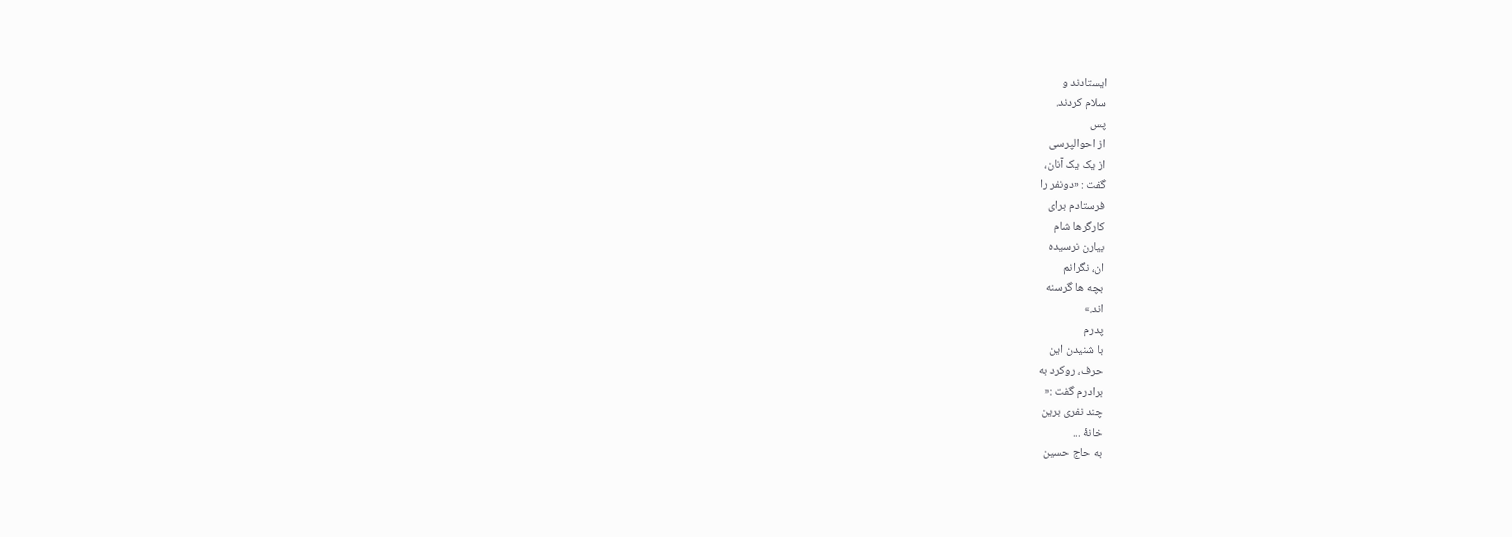ایستادند و
سلام کردند.
پس
از احوالپرسی
از یک یک آنان،
گفت : «دونفر را
فرستادم برای
کارگرها شام
بیارن نرسیده
ان، نگرانم
بچه ها گرسنه
اند.»
پدرم
با شنیدن این
حرف، روکرد به
برادرم گفت :«
چند نفری برین
خانۀ ...
به حاج حسین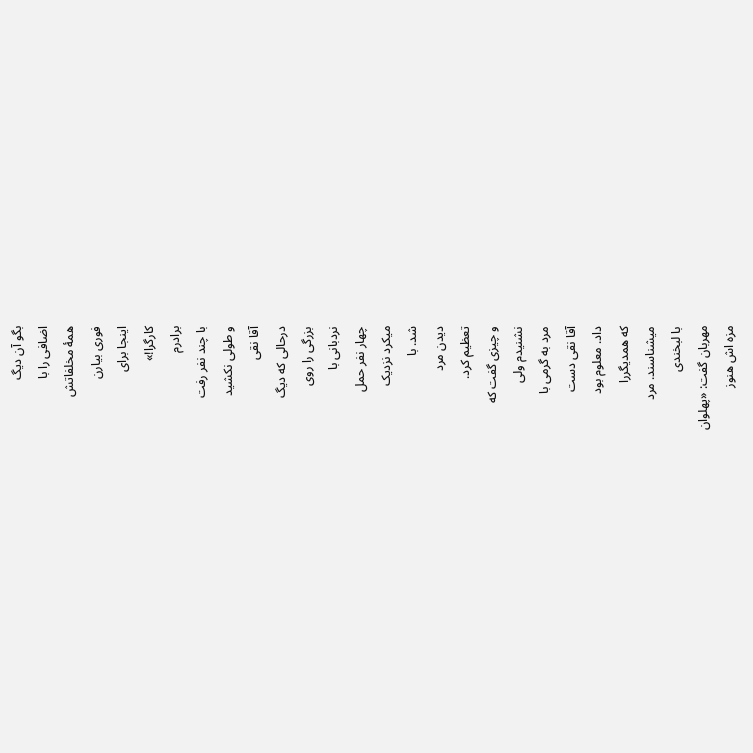بگو آن دیگ
اضافی را با
همۀ مخلفاتش
فوری بیارن
اینجا برای
کارگرا!»
برادرم
با چند نفر رفت
و طولی نکشید
آقا نقی
درحالی که دیگ
بزرگی را روی
نردبانی با
چهار نفر حمل
میکرد نزدیک
شد. با
دیدن مرد
تعظیم کرد.
و چیزی گفت که
نشنیدم ولی
مرد به گرمی با
آقا نقی دست
داد. معلوم بود
که همدیگررا
میشناسند. مرد
با لبخندی
مهربان گفت: «پهلوان
مزه اش هنوز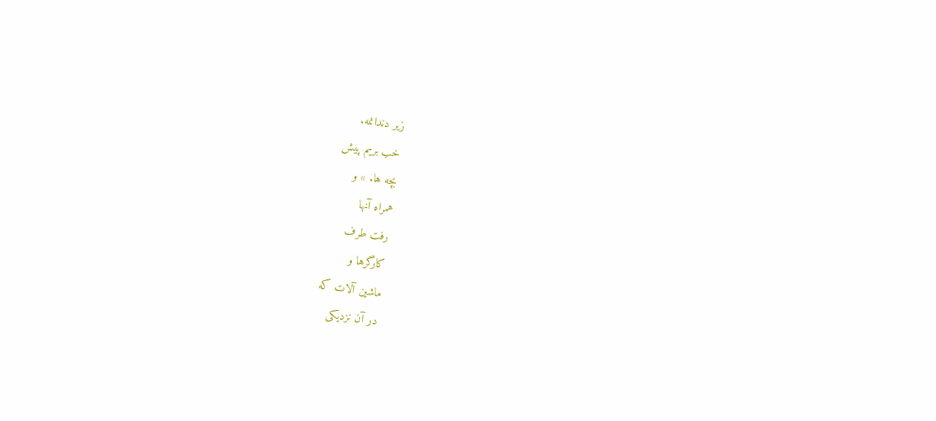زیر دندانمه.
خب بریم پیش
بچه ها. » و
همراه آنها
رفت طرف
کارگرها و
ماشین آلات که
در آن نزدیکی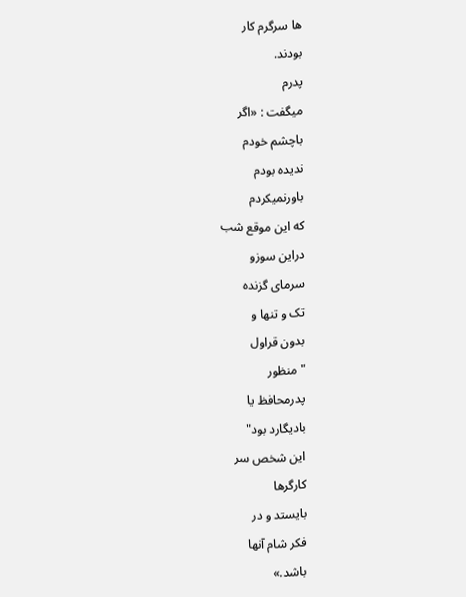ها سرگرم کار
بودند.
پدرم
میگفت : «اگر
باچشم خودم
ندیده بودم
باورنمیکردم
که این موقع شب
دراین سوزو
سرمای گزنده
تک و تنها و
بدون قراول
"منظور
پدرمحافظ یا
بادیگارد بود"
این شخص سر
کارگرها
بایستد و در
فکر شام آنها
باشد.»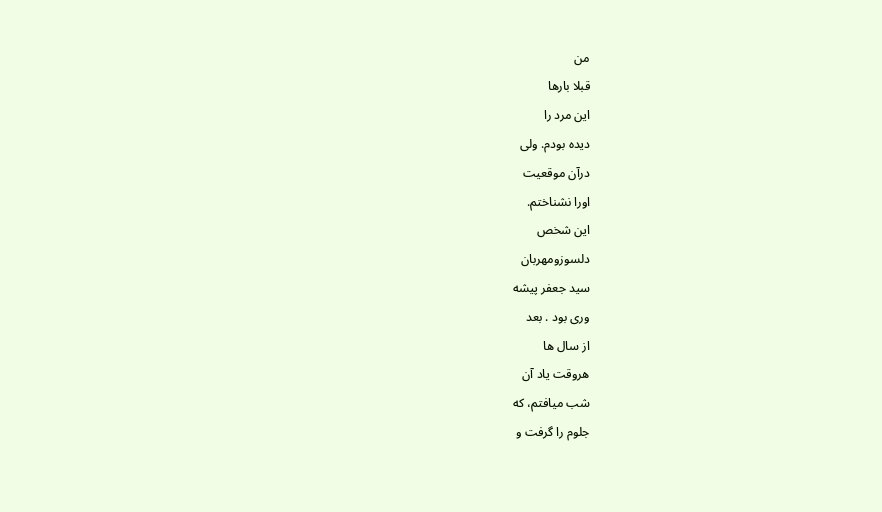من
قبلا بارها
این مرد را
دیده بودم. ولی
درآن موقعیت
اورا نشناختم.
این شخص
دلسوزومهربان
سید جعفر پیشه
وری بود . بعد
از سال ها
هروقت یاد آن
شب میافتم، که
جلوم را گرفت و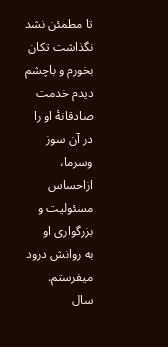تا مطمئن نشد
نگذاشت تکان
بخورم و باچشم
دیدم خدمت
صادقانۀ او را
در آن سوز
وسرما،
ازاحساس
مسئولیت و
بزرگواری او
به روانش درود
میفرستم.
سال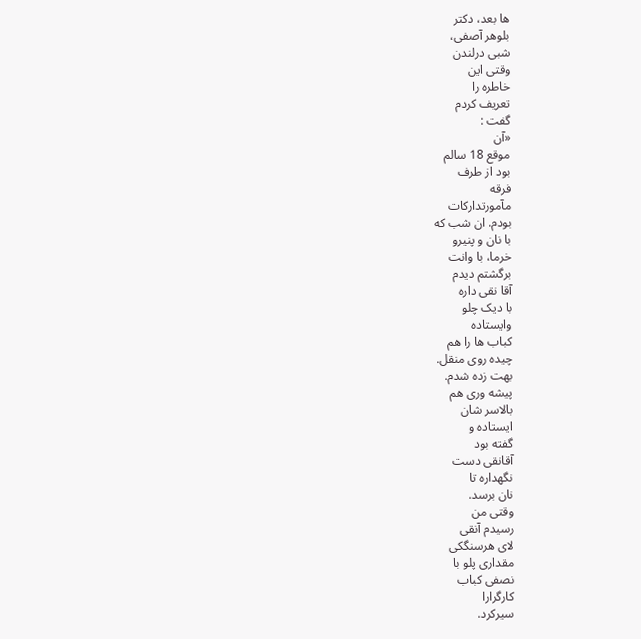ها بعد، دکتر
بلوهر آصفی،
شبی درلندن
وقتی این
خاطره را
تعریف کردم
گفت :
«آن
موقع 18 سالم
بود از طرف
فرقه
مآمورتدارکات
بودم. ان شب که
با نان و پنیرو
خرما، با وانت
برگشتم دیدم
آقا نقی داره
با دیک چلو
وایستاده
کباب ها را هم
چیده روی منقل.
بهت زده شدم.
پیشه وری هم
بالاسر شان
ایستاده و
گفته بود
آقانقی دست
نگهداره تا
نان برسد.
وقتی من
رسیدم آنقی
لای هرسنگکی
مقداری پلو با
نصفی کباب
کارگرارا
سیرکرد.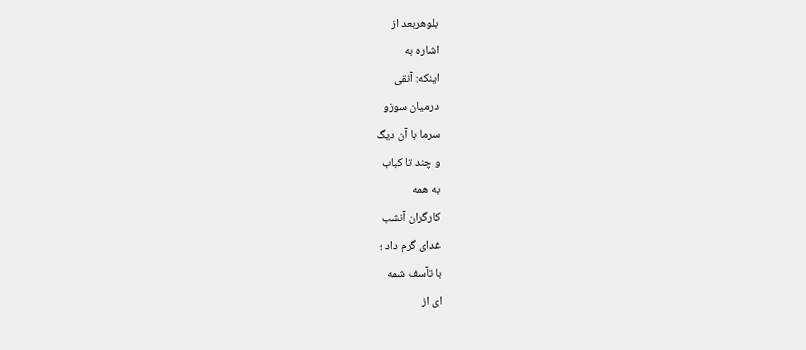بلوهربعد از
اشاره به
اینکه: آنقی
درمیان سوزو
سرما با آن دیگ
و چند تا کباب
به همه
کارگران آنشب
غدای گرم داد ؛
با تآسف شمه
ای از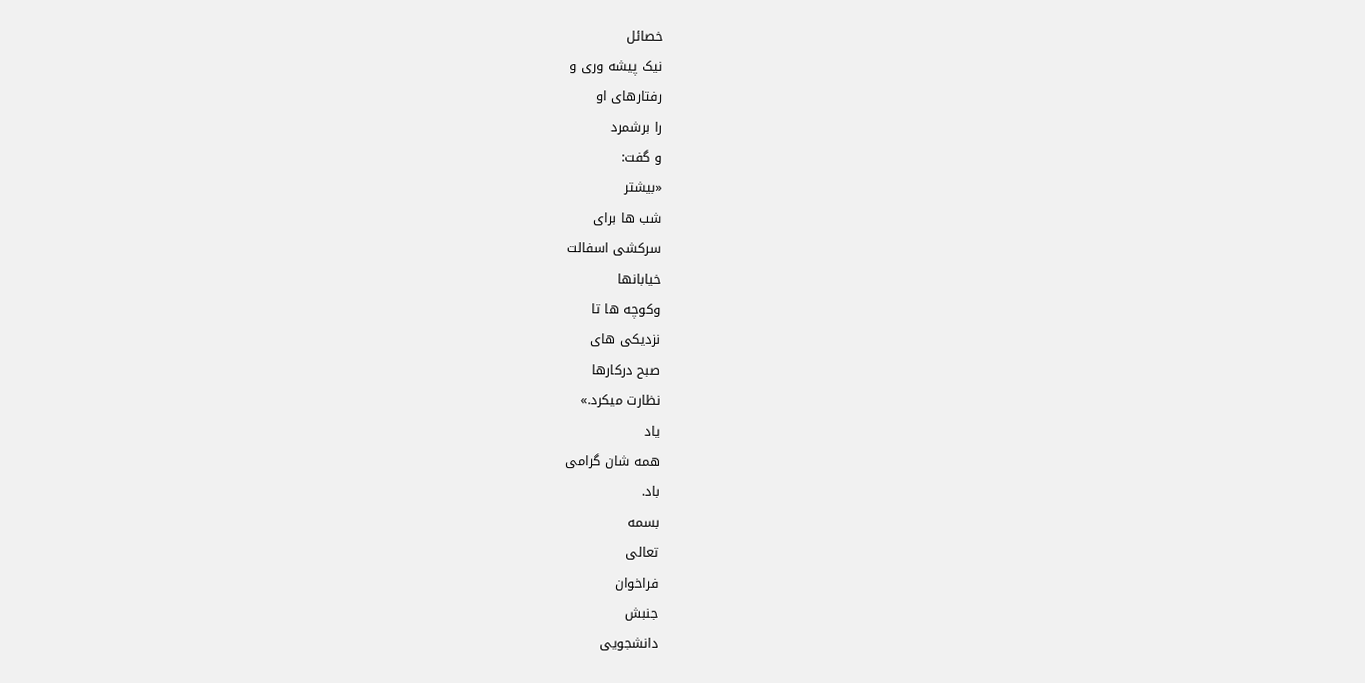خصائل
نیک پیشه وری و
رفتارهای او
را برشمرد
و گفت:
«بیشتر
شب ها برای
سرکشی اسفالت
خیابانها
وکوچه ها تا
نزدیکی های
صبح درکارها
نظارت میکرد.»
یاد
همه شان گرامی
باد.
بسمه
تعالی
فراخوان
جنبش
دانشجویی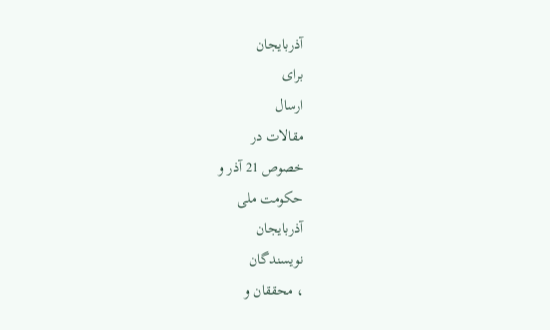آذربایجان
برای
ارسال
مقالات در
خصوص 21 آذر و
حکومت ملی
آذربایجان
نویسندگان
، محققان و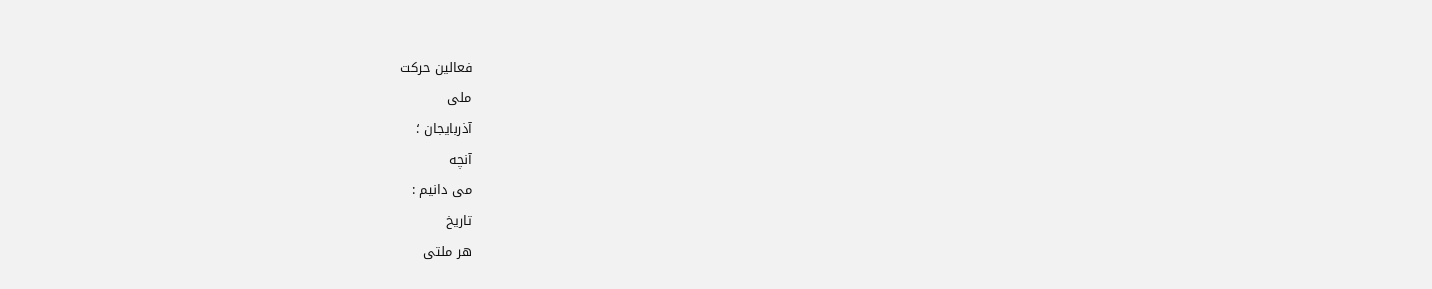فعالین حرکت
ملی
آذربایجان ؛
آنچه
می دانیم :
تاریخ
هر ملتی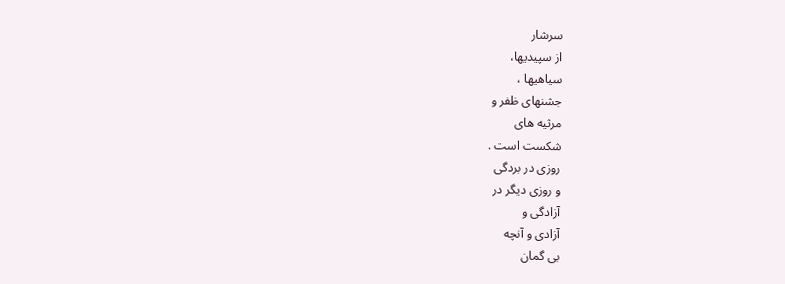سرشار
از سپیدیها،
سیاهیها ،
جشنهای ظفر و
مرثیه های
شکست است .
روزی در بردگی
و روزی دیگر در
آزادگی و
آزادی و آنچه
بی گمان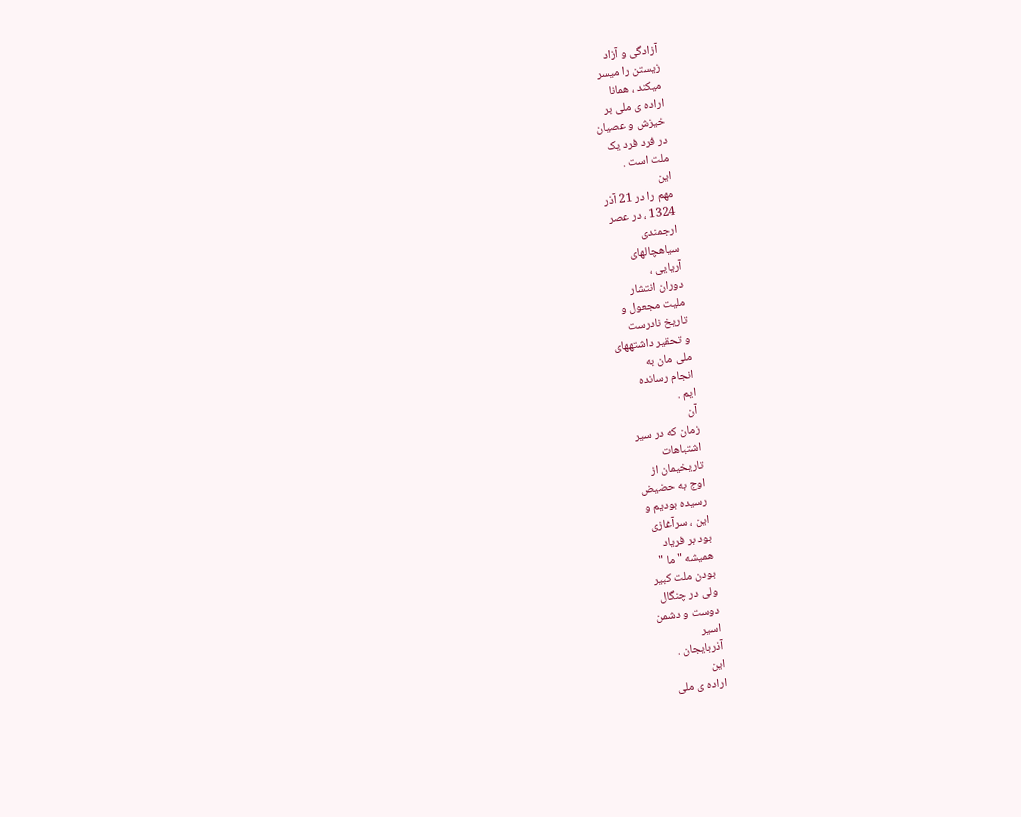آزادگی و آزاد
زیستن را میسر
میکند ، همانا
اراده ی ملی بر
خیزش و عصیان
در فرد فرد یک
ملت است .
این
مهم را در 21 آذر
1324 ، در عصر
ارجمندی
سیاهچالهای
آریایی ،
دوران انتشار
ملیت مجعول و
تاریخ نادرست
و تحقیر داشتههای
ملی مان به
انجام رسانده
ایم .
آن
زمان که در سیر
اشتباهات
تاریخیمان از
اوج به حضیض
رسیده بودیم و
این ، سرآغازی
بود بر فریاد
همیشه " ما "
بودن ملت کبیر
ولی در چنگال
دوست و دشمن
اسیر
آذربایجان .
این
اراده ی ملی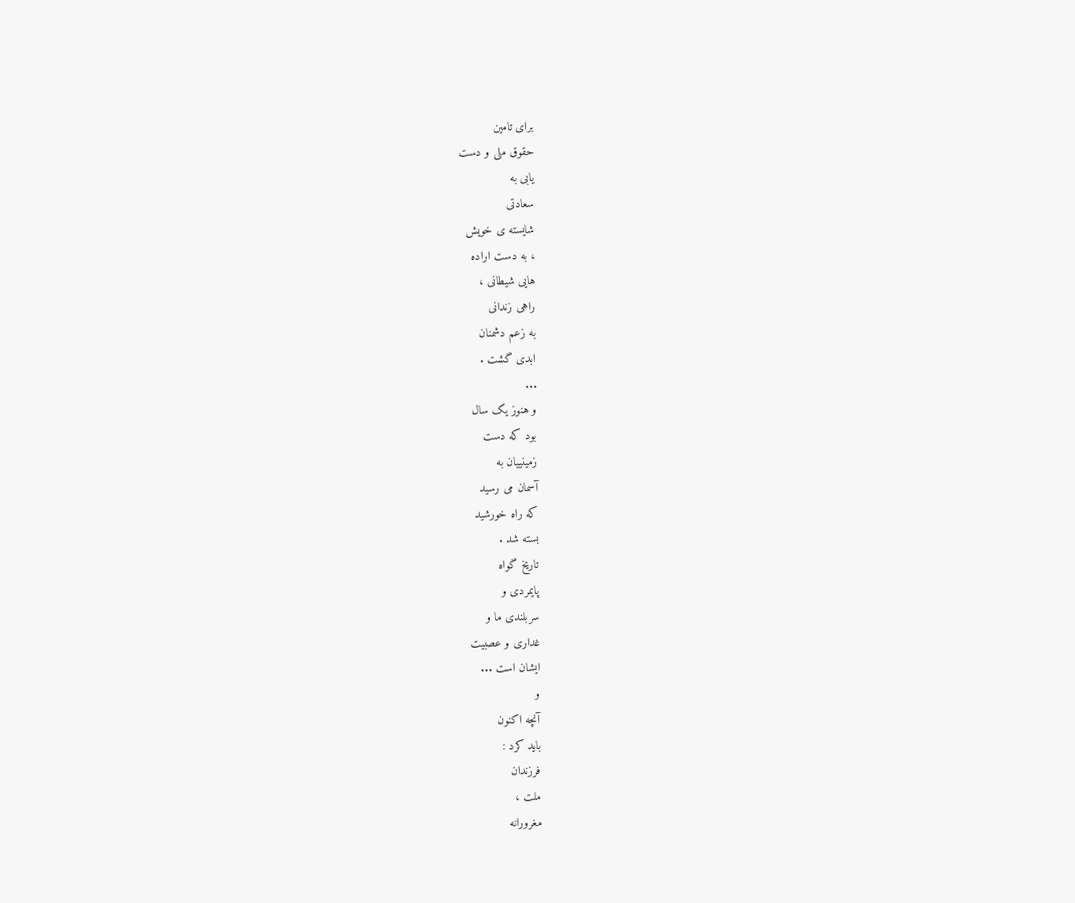برای تامین
حقوق ملی و دست
یابی به
سعادتی
شایسته ی خویش
، به دست اراده
هایی شیطانی ،
راهی زندانی
به زعم دشمنان
ابدی گشت .
...
و هنوز یک سال
بود که دست
زمینییان به
آسمان می رسید
که راه خورشید
بسته شد .
تاریخ گواه
پایمردی و
سربلندی ما و
غداری و عصبیت
ایشان است ...
و
آنچه اکنون
باید کرد :
فرزندان
ملت ،
مغرورانه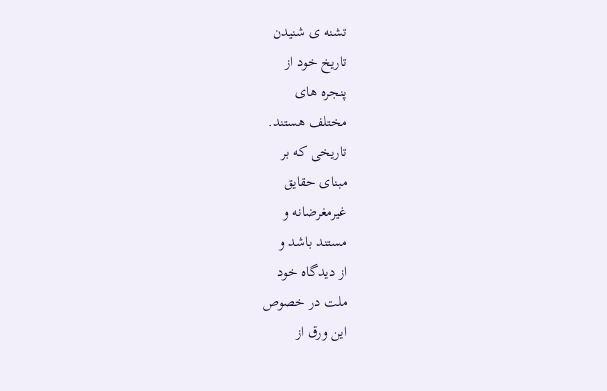تشنه ی شنیدن
تاریخ خود از
پنجره های
مختلف هستند.
تاریخی که بر
مبنای حقایق
غیرمغرضانه و
مستند باشد و
از دیدگاه خود
ملت در خصوص
این ورق از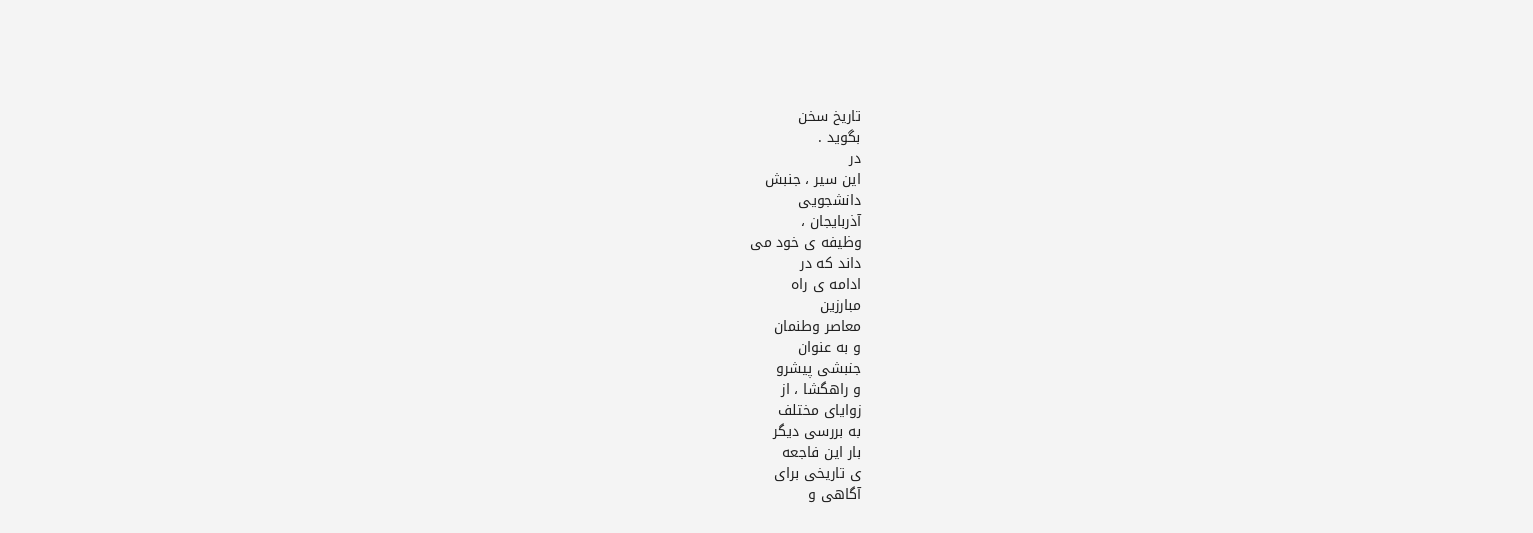تاریخ سخن
بگوید .
در
این سیر ، جنبش
دانشجویی
آذربایجان ،
وظیفه ی خود می
داند که در
ادامه ی راه
مبارزین
معاصر وطنمان
و به عنوان
جنبشی پیشرو
و راهگشا ، از
زوایای مختلف
به بررسی دیگر
بار این فاجعه
ی تاریخی برای
آگاهی و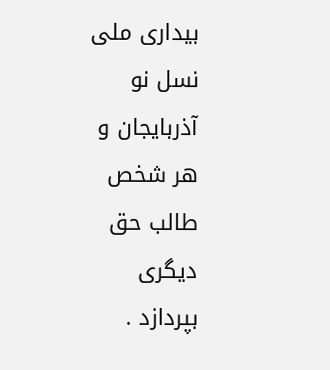بیداری ملی
نسل نو
آذربایجان و
هر شخص طالب حق
دیگری
بپردازد .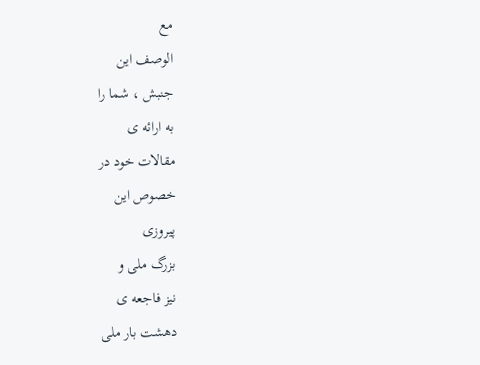مع
الوصف این
جنبش ، شما را
به ارائه ی
مقالات خود در
خصوص این
پیروزی
بزرگ ملی و
نیز فاجعه ی
دهشت بار ملی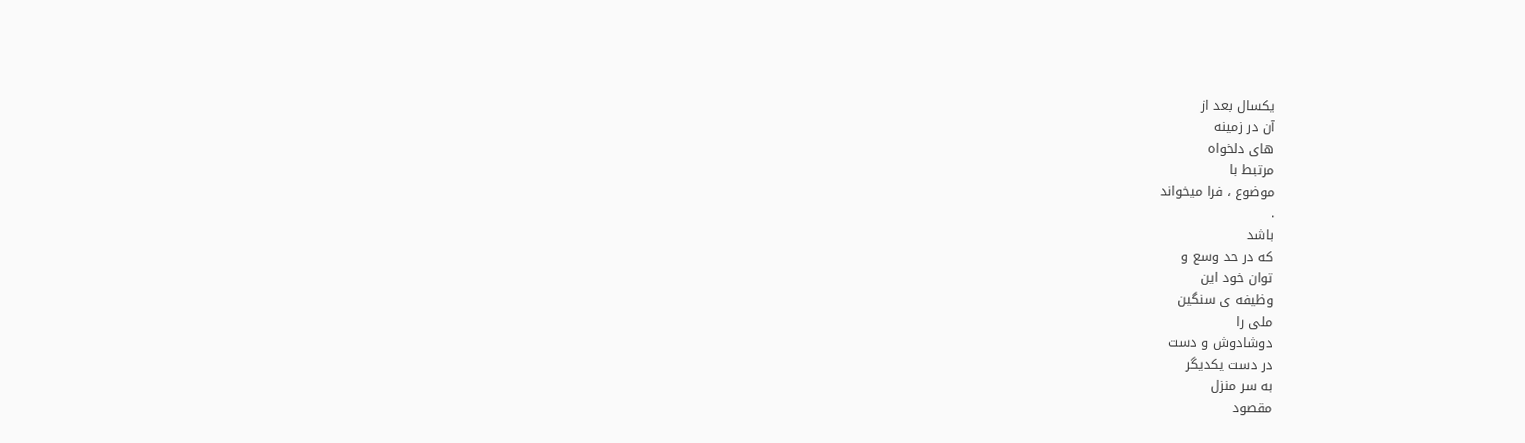یکسال بعد از
آن در زمینه
های دلخواه
مرتبط با
موضوع ، فرا میخواند
.
باشد
که در حد وسع و
توان خود این
وظیفه ی سنگین
ملی را
دوشادوش و دست
در دست یکدیگر
به سر منزل
مقصود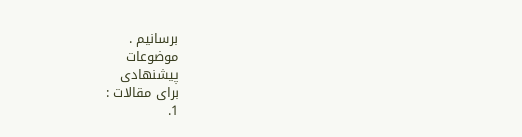برسانیم .
موضوعات
پیشنهادی
برای مقالات :
1.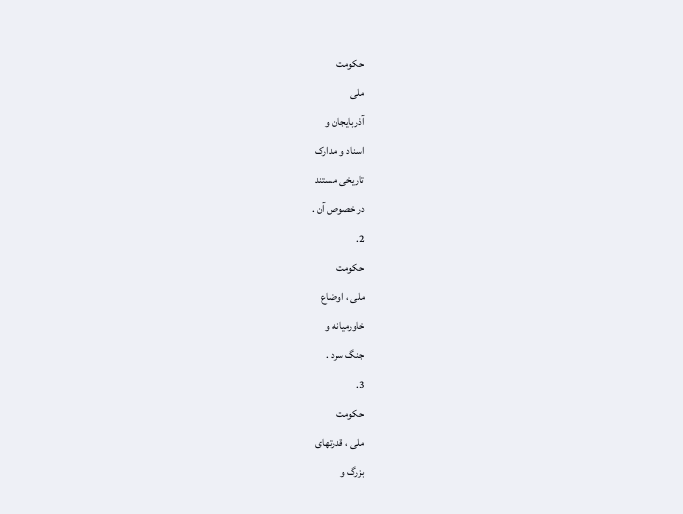حکومت
ملی
آذربایجان و
اسناد و مدارک
تاریخی مستند
در خصوص آن .
2.
حکومت
ملی ، اوضاع
خاورمیانه و
جنگ سرد .
3.
حکومت
ملی ، قدرتهای
بزرگ و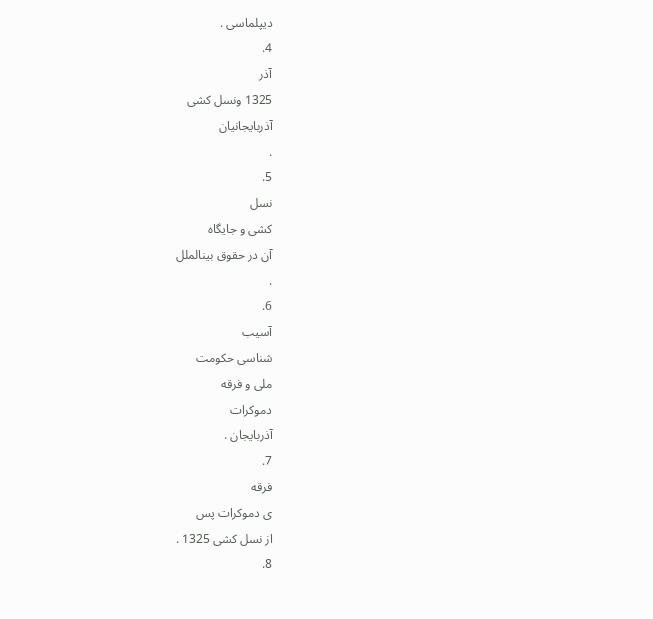دیپلماسی .
4.
آذر
1325 ونسل کشی
آذربایجانیان
.
5.
نسل
کشی و جایگاه
آن در حقوق بینالملل
.
6.
آسیب
شناسی حکومت
ملی و فرقه
دموکرات
آذربایجان .
7.
فرقه
ی دموکرات پس
از نسل کشی 1325 .
8.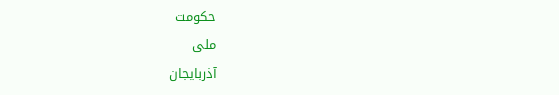حکومت
ملی
آذربایجان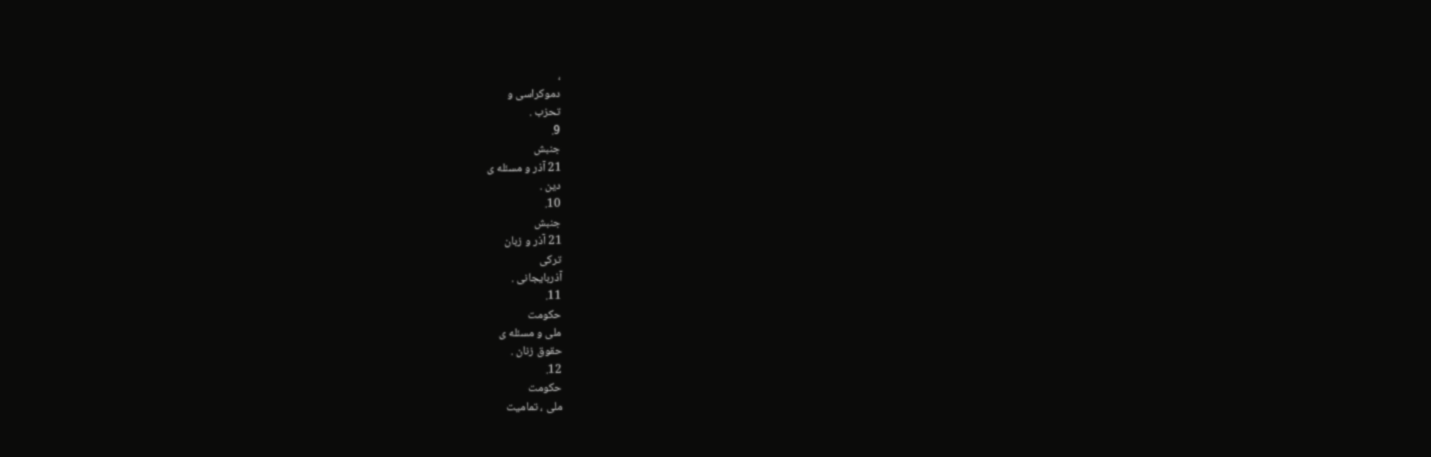،
دموکراسی و
تحزب .
9.
جنبش
21 آذر و مسئله ی
دین .
10.
جنبش
21 آذر و زبان
ترکی
آذربایجانی .
11.
حکومت
ملی و مسئله ی
حقوق زنان .
12.
حکومت
ملی ، تمامیت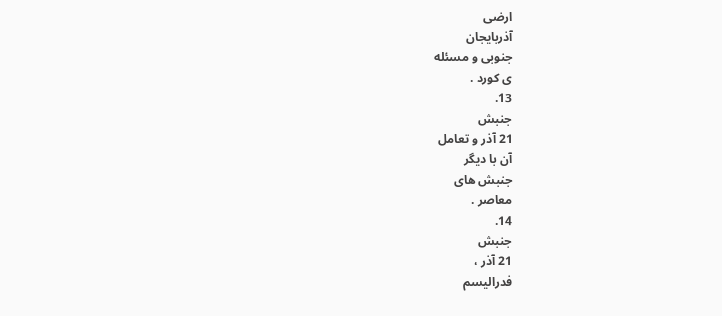ارضی
آذربایجان
جنوبی و مسئله
ی کورد .
13.
جنبش
21 آذر و تعامل
آن با دیگر
جنبش های
معاصر .
14.
جنبش
21 آذر ،
فدرالیسم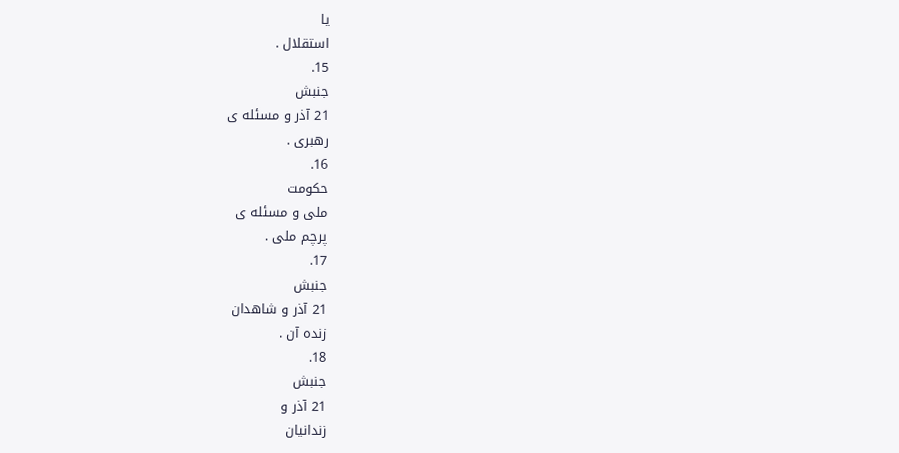یا
استقلال .
15.
جنبش
21 آذر و مسئله ی
رهبری .
16.
حکومت
ملی و مسئله ی
پرچم ملی .
17.
جنبش
21 آذر و شاهدان
زنده آن .
18.
جنبش
21 آذر و
زندانیان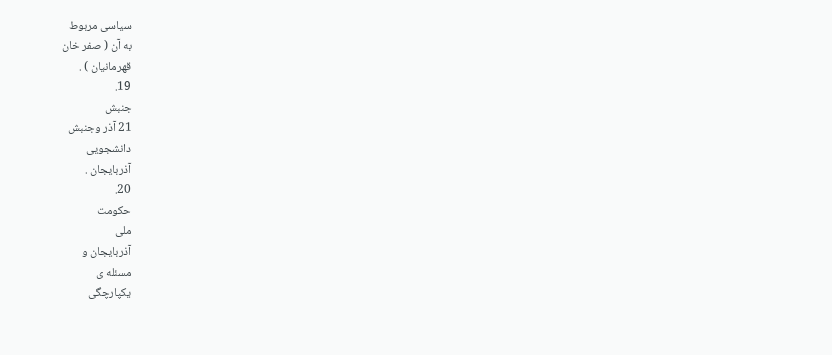سیاسی مربوط
به آن ( صفر خان
قهرمانیان ) .
19.
جنبش
21 آذر وجنبش
دانشجویی
آذربایجان .
20.
حکومت
ملی
آذربایجان و
مسئله ی
یکپارچگی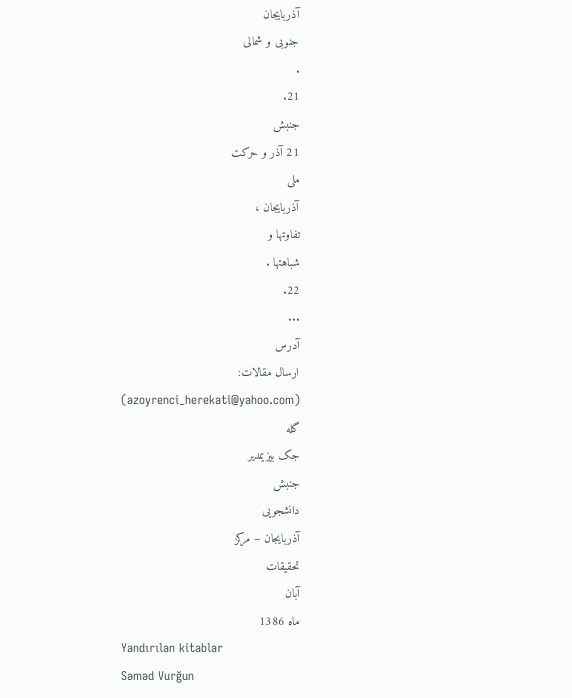آذربایجان
جنوبی و شمالی
.
21.
جنبش
21 آذر و حرکت
ملی
آذربایجان ،
تفاوتها و
شباهتها .
22.
...
آدرس
ارسال مقالات:
(azoyrenci_herekati@yahoo.com)
گله
جک بیزیمدیر
جنبش
دانشجویی
آذربایجان – مرکز
تحقیقات
آبان
ماه 1386
Yandırılan kitablar
Səməd Vurğun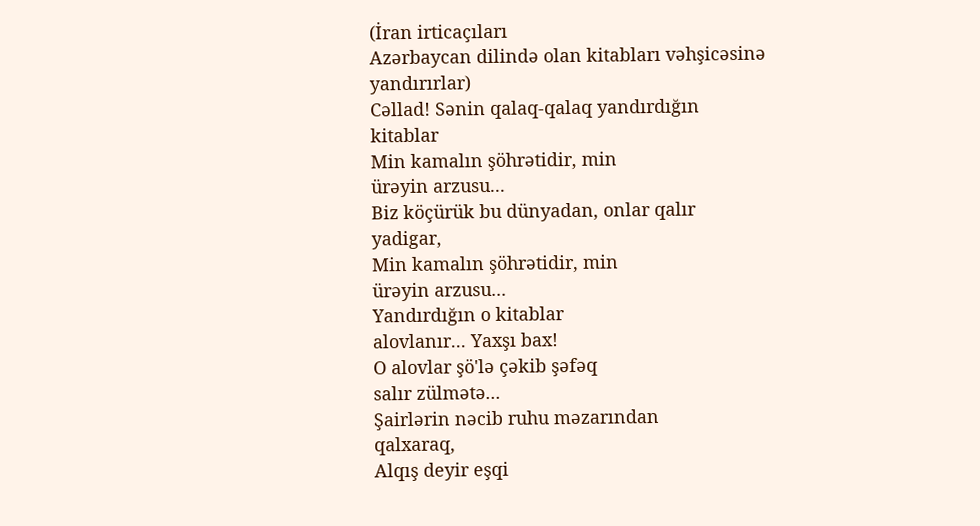(İran irticaçıları
Azərbaycan dilində olan kitabları vəhşicəsinə
yandırırlar)
Cəllad! Sənin qalaq-qalaq yandırdığın
kitablar
Min kamalın şöhrətidir, min
ürəyin arzusu...
Biz köçürük bu dünyadan, onlar qalır
yadigar,
Min kamalın şöhrətidir, min
ürəyin arzusu...
Yandırdığın o kitablar
alovlanır... Yaxşı bax!
O alovlar şö'lə çəkib şəfəq
salır zülmətə...
Şairlərin nəcib ruhu məzarından
qalxaraq,
Alqış deyir eşqi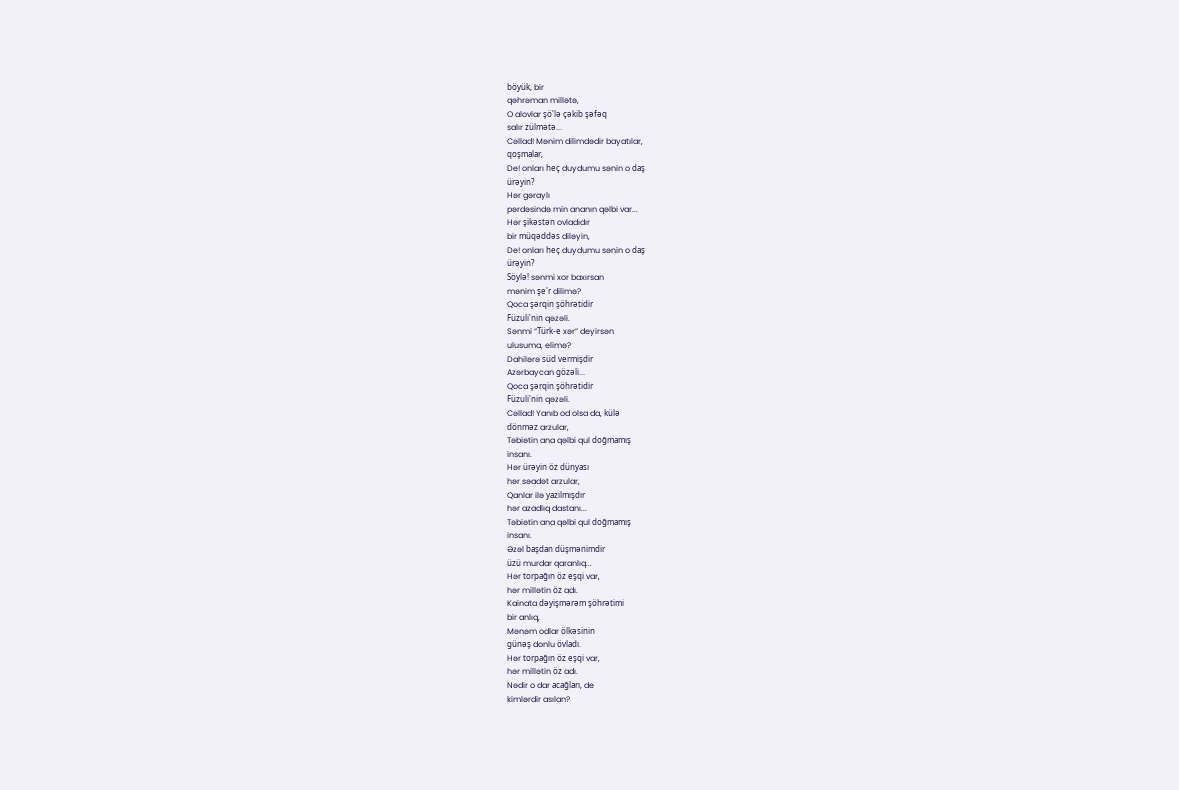böyük, bir
qəhrəman millətə,
O alovlar şö'lə çəkib şəfəq
salır zülmətə...
Cəllad! Mənim dilimdədir bayatılar,
qoşmalar,
De! onları heç duydumu sənin o daş
ürəyin?
Hər gəraylı
pərdəsində min ananın qəlbi var...
Hər şikəstən ovladıdır
bir müqəddəs diləyin,
De! onları heç duydumu sənin o daş
ürəyin?
Söylə! sənmi xor baxırsan
mənim şe'r dilimə?
Qoca şərqin şöhrətidir
Füzuli'nin qəzəli.
Sənmi “Türk-e xər” deyirsən
ulusuma, elimə?
Dahilərə süd vermişdir
Azərbaycan gözəli...
Qoca şərqin şöhrətidir
Füzuli'nin qəzəli.
Cəllad! Yanıb od olsa da, külə
dönməz arzular,
Təbiətin ana qəlbi qul doğmamış
insanı.
Hər ürəyin öz dünyası
hər səadət arzular,
Qanlar ilə yazılmışdır
hər azadlıq dastanı...
Təbiətin ana qəlbi qul doğmamış
insanı.
Əzəl başdan düşmənimdir
üzü murdar qaranlıq...
Hər torpağın öz eşqi var,
hər millətin öz adı.
Kainata dəyişmərəm şöhrətimi
bir anlıq,
Mənəm odlar ölkəsinin
günəş donlu övladı.
Hər torpağın öz eşqi var,
hər millətin öz adı.
Nədir o dar acağları, de
kimlərdir asılan?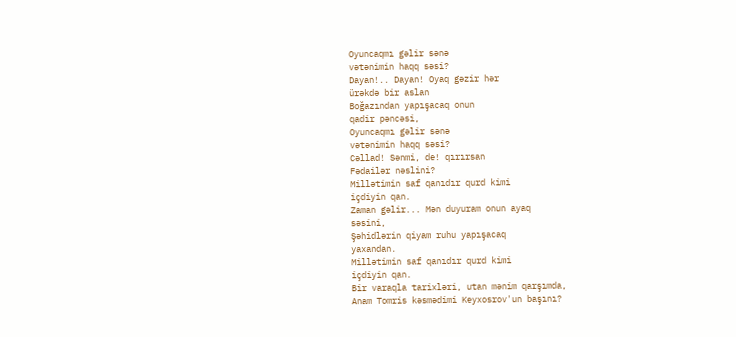Oyuncaqmı gəlir sənə
vətənimin haqq səsi?
Dayan!.. Dayan! Oyaq gəzir hər
ürəkdə bir aslan
Boğazından yapışacaq onun
qadir pəncəsi,
Oyuncaqmı gəlir sənə
vətənimin haqq səsi?
Cəllad! Sənmi, de! qırırsan
Fədailər nəslini?
Millətimin saf qanıdır qurd kimi
içdiyin qan.
Zaman gəlir... Mən duyuram onun ayaq
səsini,
Şəhidlərin qiyam ruhu yapışacaq
yaxandan.
Millətimin saf qanıdır qurd kimi
içdiyin qan.
Bir varaqla tarixləri, utan mənim qarşımda,
Anam Tomris kəsmədimi Keyxosrov'un başını?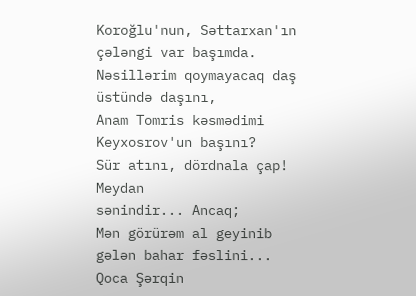Koroğlu'nun, Səttarxan'ın
çələngi var başımda.
Nəsillərim qoymayacaq daş
üstündə daşını,
Anam Tomris kəsmədimi Keyxosrov'un başını?
Sür atını, dördnala çap! Meydan
sənindir... Ancaq;
Mən görürəm al geyinib
gələn bahar fəslini...
Qoca Şərqin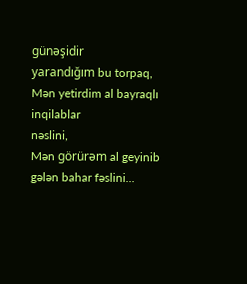günəşidir
yarandığım bu torpaq,
Mən yetirdim al bayraqlı inqilablar
nəslini,
Mən görürəm al geyinib
gələn bahar fəslini...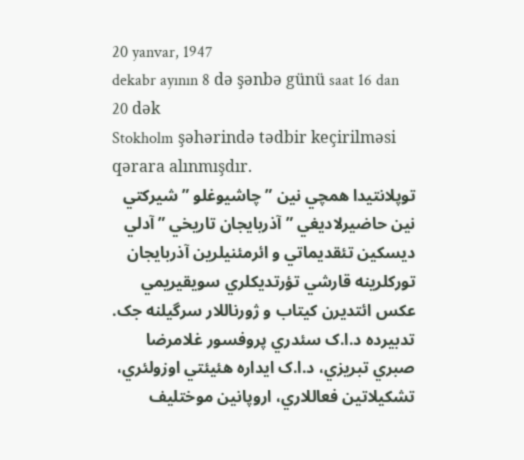20 yanvar, 1947
dekabr ayının 8 də şənbə günü saat 16 dan 20 dək
Stokholm şəhərində tədbir keçirilməsi qərara alınmışdır.
توپلانتيدا همچي نين ” چاشيوغلو ” شيرکتي نين حاضيرلاديغي ” آذربايجان تاريخي ” آدلي ديسکين تئقديماتي و ائرمئنيلرين آذربايجان تورکلرينه قارشي تؤرتديکلري سويقيريمي عکس ائتديرن کيتاب و ژورناللار سرگيلنه جک. تدبيرده د.ا.ک سئدري پروفسور غلامرضا صبري تبريزي، د.ا.ک ايداره هئيئتي اوزولئري، تشکيلاتين فعاللاري، اروپانين موختليف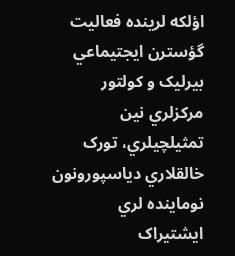اؤلکه لرينده فعاليت گؤسترن ايجتيماعي بيرليک و کولتور مرکزلري نين تمثيلچيلري، تورک خالقلاري دياسپورونون نوماينده لري ايشتيراک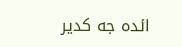ائده جه کدير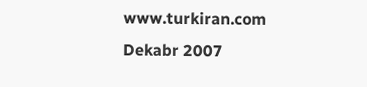www.turkiran.com
Dekabr 2007